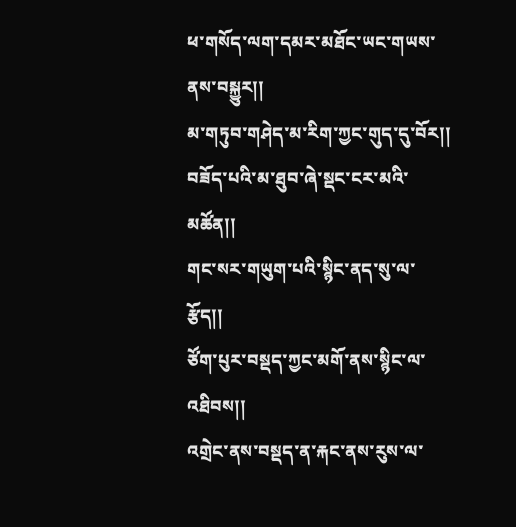ཕ་གསོད་ལག་དམར་མཐོང་ཡང་གཡས་ནས་བསྐྱུར།།
མ་གཏུབ་གཤེད་མ་རིག་ཀྱང་གུད་དུ་བོར།།
བཟོད་པའི་མ་ཐུབ་ཞེ་སྡང་ངར་མའི་མཚོན།།
གང་སར་གཡུག་པའི་སྙིང་ནད་སུ་ལ་རྩོད།།
ཙོག་པུར་བསྡད་ཀྱང་མགོ་ནས་སྙིང་ལ་འཐིབས།།
འགྲེང་ནས་བསྡད་ན་རྐང་ནས་རུས་ལ་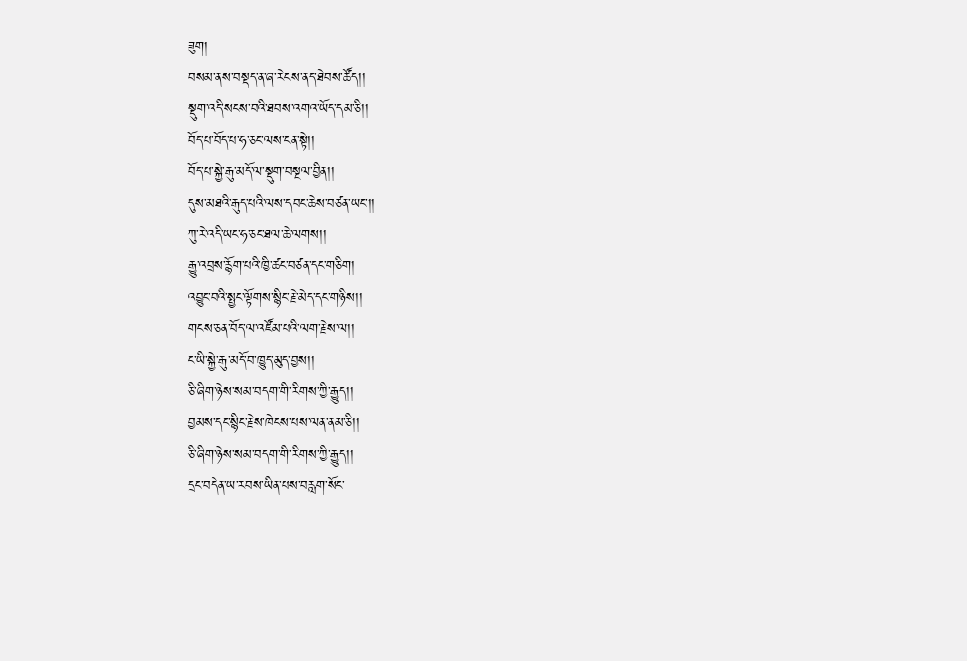ཟུག།
བསམ་ནས་བསྡད་ན་ཞ་རེངས་ནད་ཐེབས་ཚོད།།
སྡུག་འདི་སངས་བའི་ཐབས་འགའ་ཡོད་དམ་ཅི།།
བོད་པ་བོད་པ་ཧ་ཅང་ལས་ངན་སྟེ།།
བོད་པ་སྐྱེ་རྒུ་མདོ་ལ་སྡུག་བསྔལ་བྱིན།།
དུས་མཐའི་རྒུད་པའི་ལས་དབང་ཆེས་བཙན་ཡང་།།
ཀུ་རེ་འདི་ཡང་ཧ་ཅང་ཐལ་ཆེ་ལགས།།
རྒྱུ་འབྲས་རྙོག་པའི་ཁྱི་ཚང་བཙན་དང་གཅིག།
འབྱུང་བའི་སྤྱང་ལྟོགས་སྙིང་རྗེ་མེད་དང་གཉིས།།
གངས་ཅན་བོད་ལ་འཛོམ་པའི་ལག་རྗེས་ལ།།
ང་ཡི་སྐྱེ་རྒུ་མདོ་བ་ཁྱུད་མུད་བྱས།།
ཅི་ཞིག་ཉེས་སམ་བདག་གི་རིགས་ཀྱི་རྒྱུད།།
བྱམས་དང་སྙིང་རྗེས་ཁེངས་པས་ལན་ནམ་ཅི།།
ཅི་ཞིག་ཉེས་སམ་བདག་གི་རིགས་ཀྱི་རྒྱུད།།
དྲང་བདེན་ཡ་རབས་ཡིན་པས་བརླག་སོང་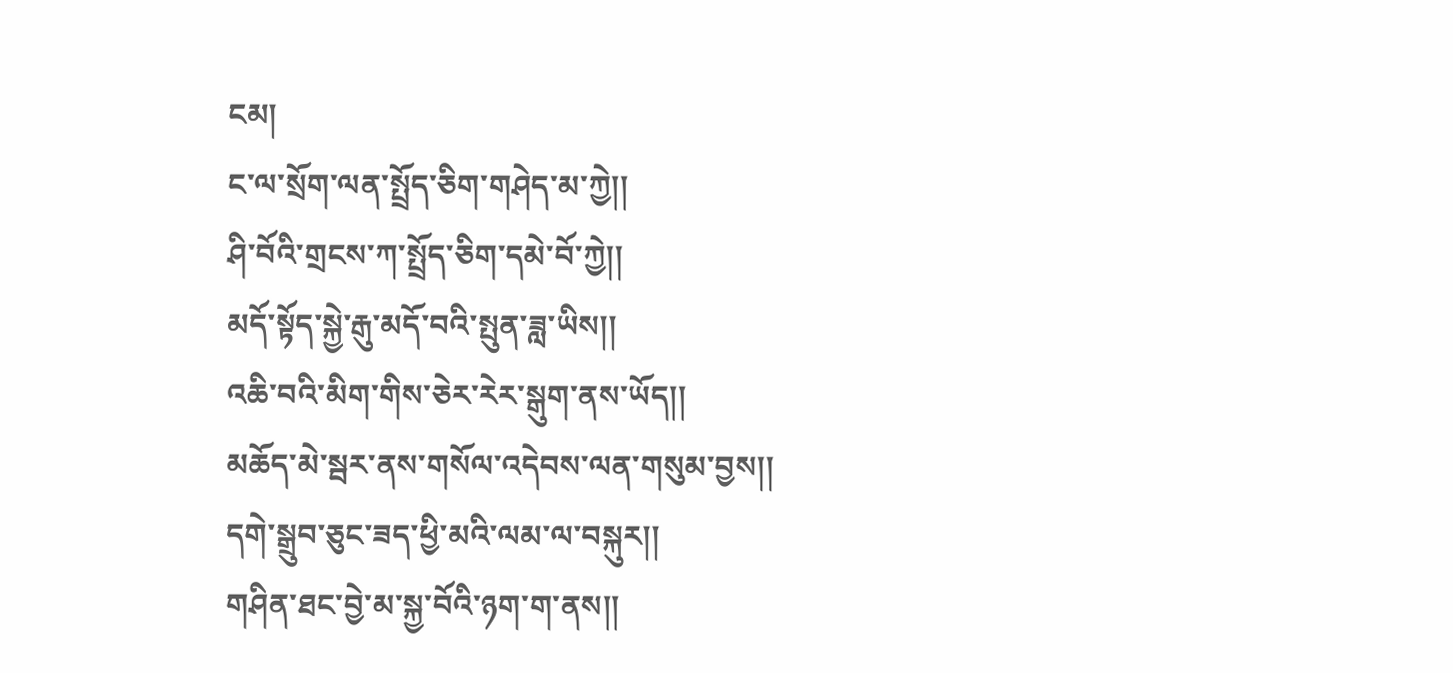ངམ།
ང་ལ་སྲོག་ལན་སྤྲོད་ཅིག་གཤེད་མ་ཀྱེ།།
ཤི་བོའི་གྲངས་ཀ་སྤྲོད་ཅིག་དམེ་བོ་ཀྱེ།།
མདོ་སྟོད་སྐྱེ་རྒུ་མདོ་བའི་སྤུན་ཟླ་ཡིས།།
འཆི་བའི་མིག་གིས་ཅེར་རེར་སྒུག་ནས་ཡོད།།
མཆོད་མེ་སྦར་ནས་གསོལ་འདེབས་ལན་གསུམ་བྱས།།
དགེ་སྒྲུབ་ཅུང་ཟད་ཕྱི་མའི་ལམ་ལ་བསྐུར།།
གཤིན་ཐང་བྱེ་མ་སྐྱ་བོའི་ཉག་ག་ནས།།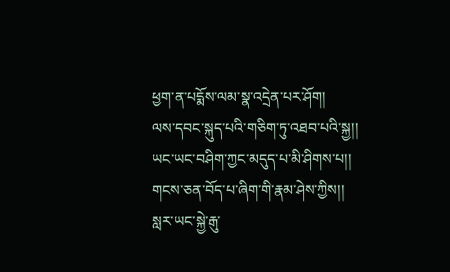ཕྱག་ན་པདྨོས་ལམ་སྣ་འདྲེན་པར་ཤོག།
ལས་དབང་སྐུད་པའི་གཅིག་ཏུ་འཐབ་པའི་སྐྱ།།
ཡང་ཡང་བཤིག་ཀྱང་མདུད་པ་མི་ཤིགས་པ།།
གངས་ཅན་བོད་པ་ཞིག་གི་རྣམ་ཤེས་ཀྱིས།།
སླར་ཡང་སྐྱེ་རྒུ་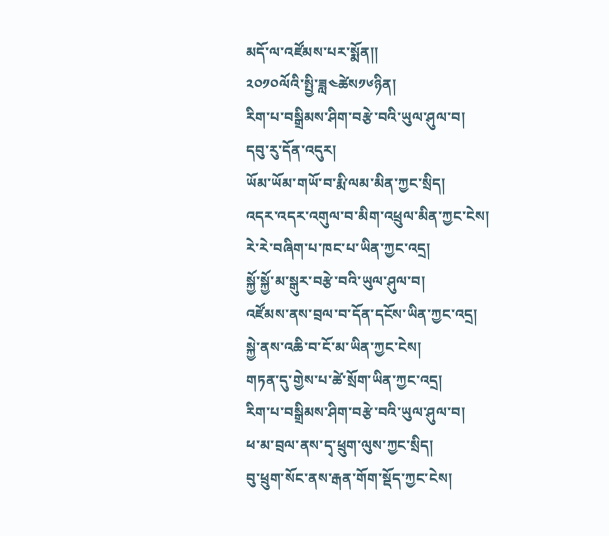མདོ་ལ་འཛོམས་པར་སྨོན།།
༢༠༡༠ལོའི་སྤྱི་ཟླ༤ཚེས༡༦ཉིན།
རིག་པ་བསྒྲིམས་ཤིག་བརྩེ་བའི་ཡུལ་ཤུལ་བ།
དབུ་རུ་དོན་འདུར།
ཡོམ་ཡོམ་གཡོ་བ་རྨི་ལམ་མིན་ཀྱང་སྲིད།
འདར་འདར་འགུལ་བ་མིག་འཕྲུལ་མིན་ཀྱང་ངེས།
རེ་རེ་བཞིག་པ་ཁང་པ་ཡིན་ཀྱང་འདྲ།
སྐྱོ་སྐྱོ་མ་སྒུར་བརྩེ་བའི་ཡུལ་ཤུལ་བ།
འཛོམས་ནས་བྲལ་བ་དོན་དངོས་ཡིན་ཀྱང་འདྲ།
སྐྱེ་ནས་འཆི་བ་ངོ་མ་ཡིན་ཀྱང་ངེས།
གཏན་དུ་གྱེས་པ་ཚེ་སྲོག་ཡིན་ཀྱང་འདྲ།
རིག་པ་བསྒྲིམས་ཤིག་བརྩེ་བའི་ཡུལ་ཤུལ་བ།
ཕ་མ་བྲལ་ནས་དྭ་ཕྲུག་ལུས་ཀྱང་སྲིད།
བུ་ཕྲུག་སོང་ནས་རྒན་གོག་སྡོད་ཀྱང་ངེས།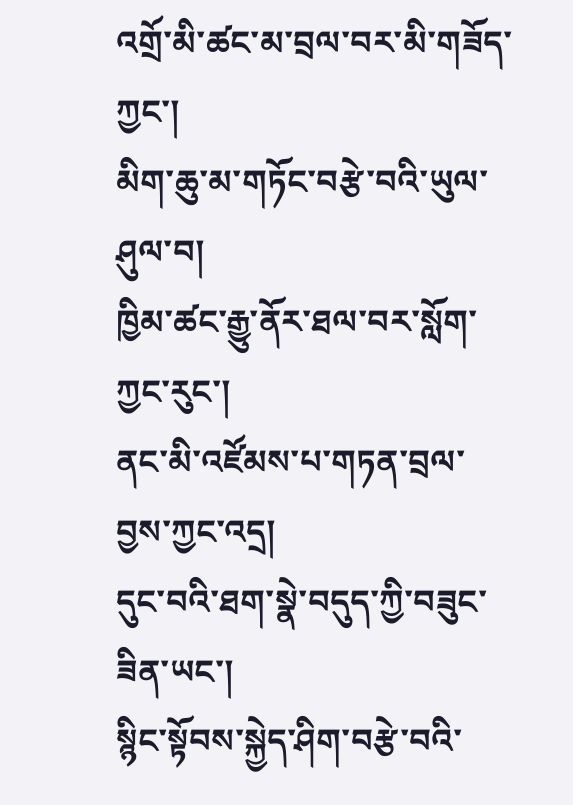འགྲོ་མི་ཚང་མ་བྲལ་བར་མི་གཟོད་ཀྱང་།
མིག་ཆུ་མ་གཏོང་བརྩེ་བའི་ཡུལ་ཤུལ་བ།
ཁྱིམ་ཚང་རྒྱུ་ནོར་ཐལ་བར་སློག་ཀྱང་རུང་།
ནང་མི་འཛོམས་པ་གཏན་བྲལ་བྱས་ཀྱང་འདྲ།
དུང་བའི་ཐག་སྣེ་བདུད་ཀྱི་བཟུང་ཟིན་ཡང་།
སྙིང་སྟོབས་སྐྱེད་ཤིག་བརྩེ་བའི་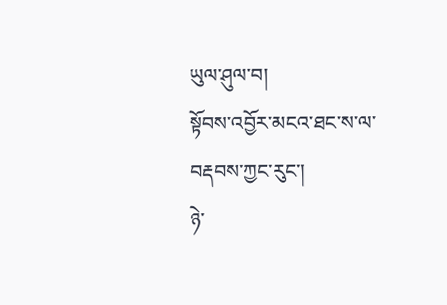ཡུལ་ཤུལ་བ།
སྟོབས་འབྱོར་མངའ་ཐང་ས་ལ་བརྡབས་ཀྱང་རུང་།
ཉེ་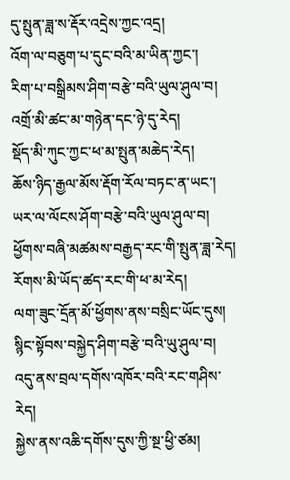དུ་སྤུན་ཟླ་ས་རྡོར་འདྲེས་ཀྱང་འདྲ།
འོག་ལ་བཅུག་པ་དུང་བའི་མ་ཡིན་ཀྱང་།
རིག་པ་བསྒྲིམས་ཤིག་བརྩེ་བའི་ཡུལ་ཤུལ་བ།
འགྲོ་མི་ཚང་མ་གཉེན་དང་ཉེ་དུ་རེད།
སྡོད་མི་ཀུང་ཀྱང་ཕ་མ་སྤུན་མཆེད་རེད།
ཆོས་ཉིད་རྒྱལ་མོས་རྡོག་རོལ་བཏང་ན་ཡང་།
ཡར་ལ་ལོངས་ཤོག་བརྩེ་བའི་ཡུལ་ཤུལ་བ།
ཕྱོགས་བཞི་མཚམས་བརྒྱད་རང་གི་སྤུན་ཟླ་རེད།
རོགས་མི་ཡོད་ཚད་རང་གི་ཕ་མ་རེད།
ལག་ཟུང་དྲོན་མོ་ཕྱོགས་ནས་བསྲིང་ཡོང་དུས།
སྙིང་སྟོབས་བསྐྱེད་ཤིག་བརྩེ་བའི་ཡུ་ཤུལ་བ།
འདུ་ནས་བྲལ་དགོས་འཁོར་བའི་རང་གཤིས་རེད།
སྐྱེས་ནས་འཆི་དགོས་དུས་ཀྱི་སྔ་ཕྱི་ཙམ།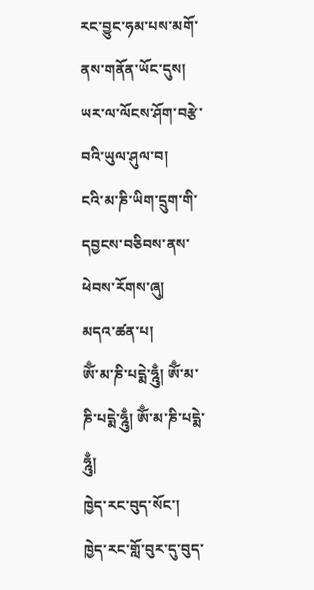རང་བྱུང་ཧམ་པས་མགོ་ནས་གནོན་ཡོང་དུས།
ཡར་ལ་ལོངས་ཤོག་བརྩེ་བའི་ཡུལ་ཤུལ་བ།
ངའི་མ་ཎི་ཡིག་དྲུག་གི་དབྱངས་བཅིབས་ནས་ཕེབས་རོགས་ཞུ།
མདའ་ཚན་པ།
ཨོྃ་མ་ཎི་པདྨེ་ཧྰུྃ། ཨོྃ་མ་ཎི་པདྨེ་ཧྰུྃ། ཨོྃ་མ་ཎི་པདྨེ་ཧྰུྃ།
ཁྱེད་རང་བུད་སོང་།
ཁྱེད་རང་གློ་བུར་དུ་བུད་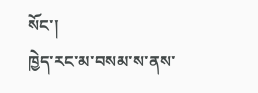སོང་།
ཁྱེད་རང་མ་བསམ་ས་ནས་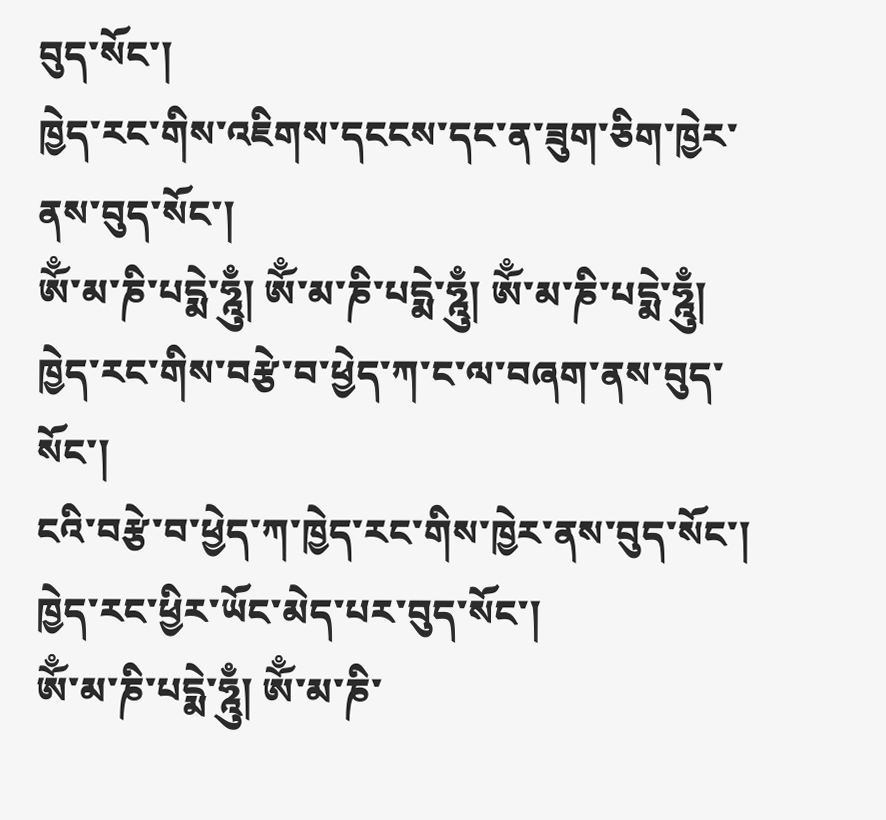བུད་སོང་།
ཁྱེད་རང་གིས་འཇིགས་དངངས་དང་ན་ཟུག་ཅིག་ཁྱེར་ནས་བུད་སོང་།
ཨོྃ་མ་ཎི་པདྨེ་ཧྰུྃ། ཨོྃ་མ་ཎི་པདྨེ་ཧྰུྃ། ཨོྃ་མ་ཎི་པདྨེ་ཧྰུྃ།
ཁྱེད་རང་གིས་བརྩེ་བ་ཕྱེད་ཀ་ང་ལ་བཞག་ནས་བུད་སོང་།
ངའི་བརྩེ་བ་ཕྱེད་ཀ་ཁྱེད་རང་གིས་ཁྱེར་ནས་བུད་སོང་།
ཁྱེད་རང་ཕྱིར་ཡོང་མེད་པར་བུད་སོང་།
ཨོྃ་མ་ཎི་པདྨེ་ཧྰུྃ། ཨོྃ་མ་ཎི་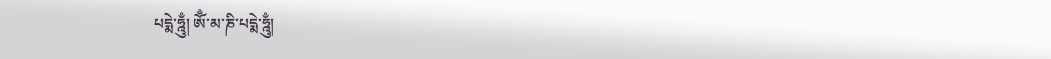པདྨེ་ཧྰུྃ། ཨོྃ་མ་ཎི་པདྨེ་ཧྰུྃ།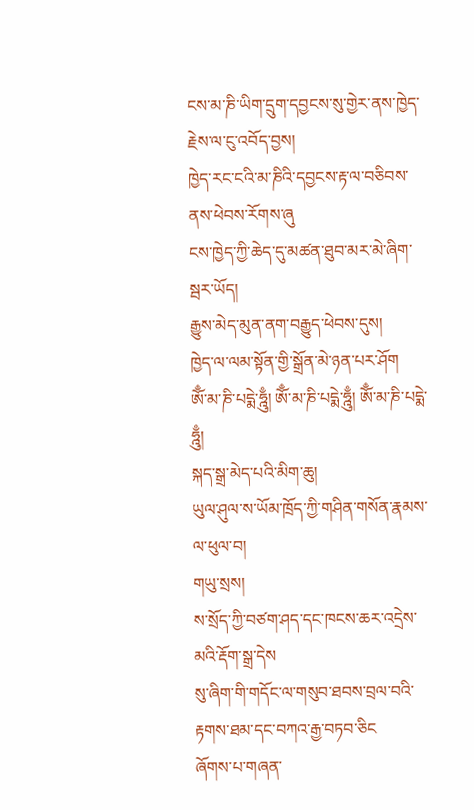ངས་མ་ཎི་ཡིག་དྲུག་དབྱངས་སུ་གྱེར་ནས་ཁྱེད་རྗེས་ལ་ངུ་འབོད་བྱས།
ཁྱེད་རང་ངའི་མ་ཎིའི་དབྱངས་རྟ་ལ་བཅིབས་ནས་ཕེབས་རོགས་ཞུ
ངས་ཁྱེད་ཀྱི་ཆེད་དུ་མཚན་ཐུབ་མར་མེ་ཞིག་སྦར་ཡོད།
རྒྱུས་མེད་མུན་ནག་བརྒྱུད་ཕེབས་དུས།
ཁྱེད་ལ་ལམ་སྟོན་གྱི་སྒྲོན་མེ་ཉན་པར་ཤོག
ཨོྃ་མ་ཎི་པདྨེ་ཧྰུྃ། ཨོྃ་མ་ཎི་པདྨེ་ཧྰུྃ། ཨོྃ་མ་ཎི་པདྨེ་ཧྰུྃ།
སྐད་སྒྲ་མེད་པའི་མིག་ཆུ།
ཡུལ་ཤུལ་ས་ཡོམ་ཁྲོད་ཀྱི་གཤིན་གསོན་རྣམས་ལ་ཕུལ་བ།
གཡུ་སྲས།
ས་སྲོད་ཀྱི་བཙག་ཤད་དང་ཁངས་ཆར་འདྲེས་མའི་རྡོག་སྒྲ་དེས
སུ་ཞིག་གི་གདོང་ལ་གསུབ་ཐབས་བྲལ་བའི་རྟགས་ཐམ་དང་བཀའ་རྒྱ་བཏབ་ཅིང
ཞོགས་པ་གཞན་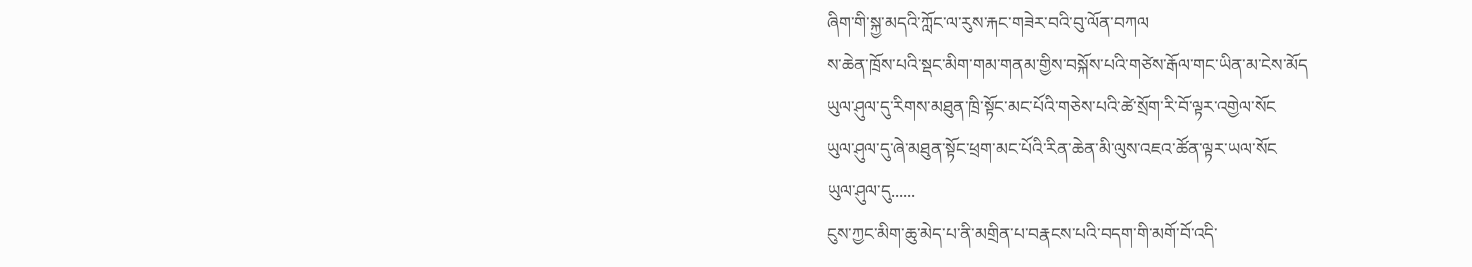ཞིག་གི་སྐྱ་མདའི་ཀློང་ལ་རུས་རྐང་གཟེར་བའི་བུ་ལོན་བཀལ
ས་ཆེན་ཁྲོས་པའི་སྡང་མིག་གམ་གནམ་གྱིས་བསྐོས་པའི་གཙེས་རྒོལ་གང་ཡིན་མ་ངེས་མོད
ཡུལ་ཤུལ་དུ་རིགས་མཐུན་ཁྲི་སྟོང་མང་པོའི་གཅེས་པའི་ཚེ་སྲོག་རི་བོ་ལྟར་འགྱེལ་སོང
ཡུལ་ཤུལ་དུ་ཞེ་མཐུན་སྟོང་ཕྲག་མང་པོའི་རིན་ཆེན་མི་ལུས་འཇའ་ཚོན་ལྟར་ཡལ་སོང
ཡུལ་ཤུལ་དུ......
ངུས་ཀྱང་མིག་ཆུ་མེད་པ་ནི་མགྲིན་པ་བརྣངས་པའི་བདག་གི་མགོ་བོ་འདི་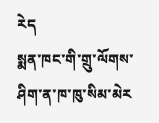རེད
སྨན་ཁང་གི་གྲུ་ལོགས་ཤིག་ན་ཁ་ཁུ་སིམ་མེར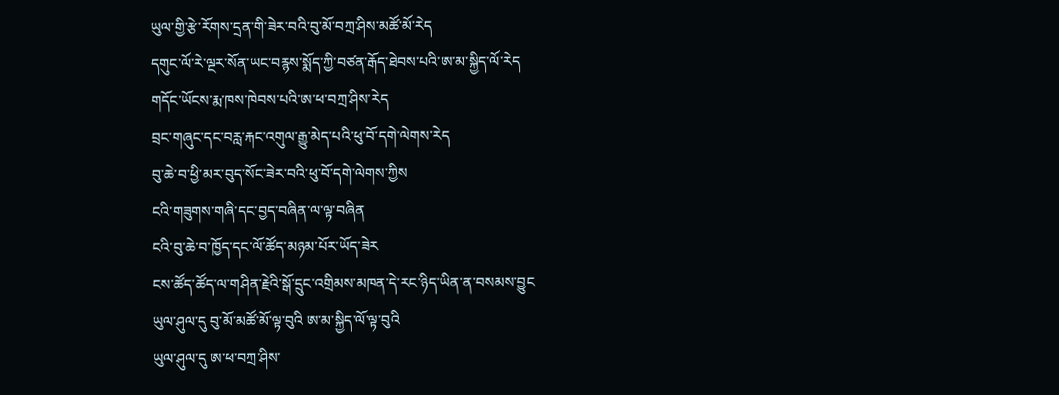ཡུལ་གྱི་རྩེ་རོགས་དྲན་གི་ཟེར་བའི་བུ་མོ་བཀྲ་ཤིས་མཚོ་མོ་རེད
དགུང་ལོ་རེ་ལྔར་སོན་ཡང་བརྙས་སྨོད་ཀྱི་བཙན་རྒོད་ཐེབས་པའི་ཨ་མ་སྐྱིད་ལོ་རེད
གདོང་ཡོངས་རྨ་ཁས་ཁེབས་པའི་ཨ་ཕ་བཀྲ་ཤིས་རེད
བྲང་གཞུང་དང་བརླ་རྐང་འགུལ་རྒྱུ་མེད་པའི་ཕུ་བོ་དགེ་ལེགས་རེད
བུ་ཆེ་བ་ཕྱི་མར་བུད་སོང་ཟེར་བའི་ཕུ་བོ་དགེ་ལེགས་ཀྱིས
ངའི་གཟུགས་གཞི་དང་བྱད་བཞིན་ལ་ལྟ་བཞིན
ངའི་བུ་ཆེ་བ་ཁྱོད་དང་ལོ་ཚོད་མཉམ་པོར་ཡོད་ཟེར
ངས་ཚོད་ཚོད་ལ་གཤིན་རྗེའི་སྒོ་དྲུང་འགྲིམས་མཁན་དེ་རང་ཉིད་ཡིན་ན་བསམས་བྱུང
ཡུལ་ཤུལ་དུ བུ་མོ་མཚོ་མོ་ལྟ་བུའི ཨ་མ་སྐྱིད་ལོ་ལྟ་བུའི
ཡུལ་ཤུལ་དུ ཨ་ཕ་བཀྲ་ཤིས་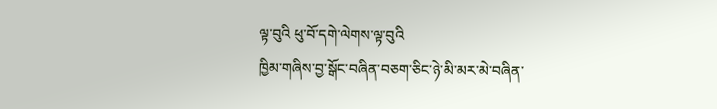ལྟ་བུའི ཕུ་བོ་དགེ་ལེགས་ལྟ་བུའི
ཁྱིམ་གཞིས་བྱ་སྒོང་བཞིན་བཅག་ཅིང་ཉེ་མི་མར་མེ་བཞིན་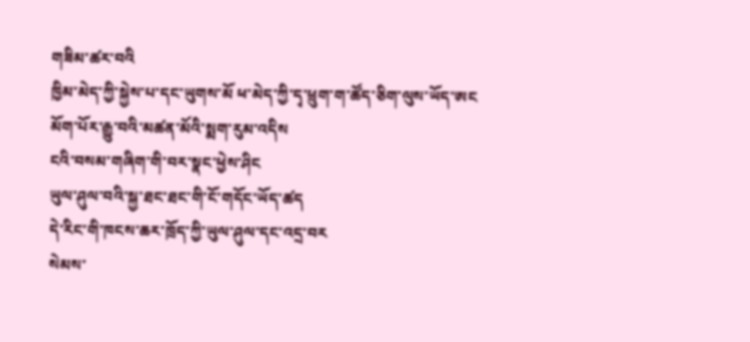གཟིམ་ཚར་བའི
ཁྱིམ་མེད་ཀྱི་སྐྱེས་པ་དང་ཡུགས་མོ ཕ་མེད་ཀྱི་དྭ་ཕྲུག་ག་ཚོད་ཅིག་ལུས་ཡོད་ཨང
མོག་པོར་རྒྱུ་བའི་མཚན་མོའི་སྨག་རུམ་འདིས
ངའི་བསམ་གཞིག་གི་བར་སྣང་ཕྱེས་ཤིང
ཡུལ་ཤུལ་བའི་སྐྱ་ཐང་ཐང་གི་ངོ་གདོང་ཡོད་ཚད
དེ་རིང་གི་ཁངས་ཆར་ཁྲོད་ཀྱི་ཡུལ་ཤུལ་དང་འདྲ་བར
སེམས་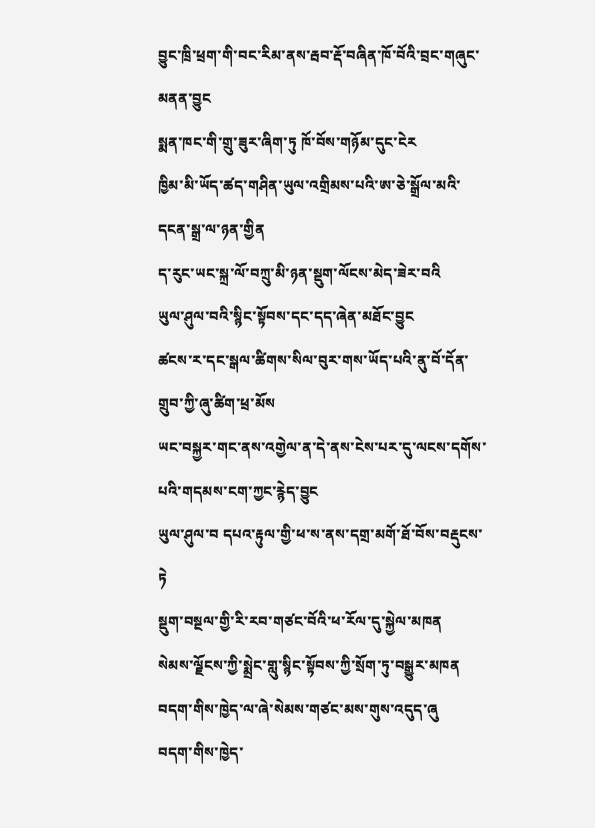བྱུང་ཁྲི་ཕྲག་གི་བང་རིམ་ནས་རྦབ་རྡོ་བཞིན་ཁོ་བོའི་བྲང་གཞུང་མནན་བྱུང
སྨན་ཁང་གི་གྲུ་ཟུར་ཞིག་ཏུ ཁོ་བོས་གཉོམ་དུང་ངེར
ཁྱིམ་མི་ཡོད་ཚད་གཤིན་ཡུལ་འགྲིམས་པའི་ཨ་ཅེ་སྒྲོལ་མའི་དངན་སྒྲ་ལ་ཉན་གྱིན
ད་རུང་ཡང་སྐྲ་ལོ་བཀྲུ་མི་ཉན་སྡུག་ལོངས་མེད་ཟེར་བའི
ཡུལ་ཤུལ་བའི་སྙིང་སྟོབས་དང་དད་ཞེན་མཐོང་བྱུང
ཚངས་ར་དང་སྒལ་ཚིགས་སིལ་བུར་གས་ཡོད་པའི་ནུ་བོ་དོན་གྲུབ་ཀྱི་ཞུ་ཚིག་ཕྲ་མོས
ཡང་བསྐྱར་གང་ནས་འགྱེལ་ན་དེ་ནས་ངེས་པར་དུ་ལངས་དགོས་པའི་གདམས་ངག་ཀྱང་རྙེད་བྱུང
ཡུལ་ཤུལ་བ དཔའ་རྟུལ་གྱི་ཕ་ས་ནས་དགྲ་མགོ་ཐོ་བོས་བརྡུངས་ཏེ
སྡུག་བསྔལ་གྱི་རི་རབ་གཙང་བོའི་ཕ་རོལ་དུ་སྐྱེལ་མཁན
སེམས་ལྗོངས་ཀྱི་སྨྲེང་གླུ་སྙིང་སྟོབས་ཀྱི་སྲོག་ཏུ་བསྒྱུར་མཁན
བདག་གིས་ཁྱེད་ལ་ཞེ་སེམས་གཙང་མས་གུས་འདུད་ཞུ
བདག་གིས་ཁྱེད་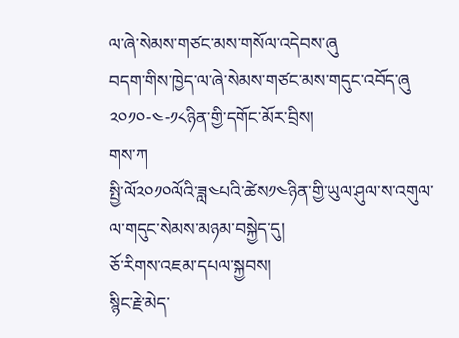ལ་ཞེ་སེམས་གཙང་མས་གསོལ་འདེབས་ཞུ
བདག་གིས་ཁྱེད་ལ་ཞེ་སེམས་གཙང་མས་གདུང་འབོད་ཞུ
༢༠༡༠-༤-༡༨ཉིན་གྱི་དགོང་མོར་བྲིས།
གས་ཀ
སྤྱི་ལོ༢༠༡༠ལོའི་ཟླ༤པའི་ཚེས༡༤ཉིན་གྱི་ཡུལ་ཤུལ་ས་འགུལ་ལ་གདུང་སེམས་མཉམ་བསྐྱེད་དུ།
ཅོ་རིགས་འཇམ་དཔལ་སྐྱབས།
སྙིང་རྗེ་མེད་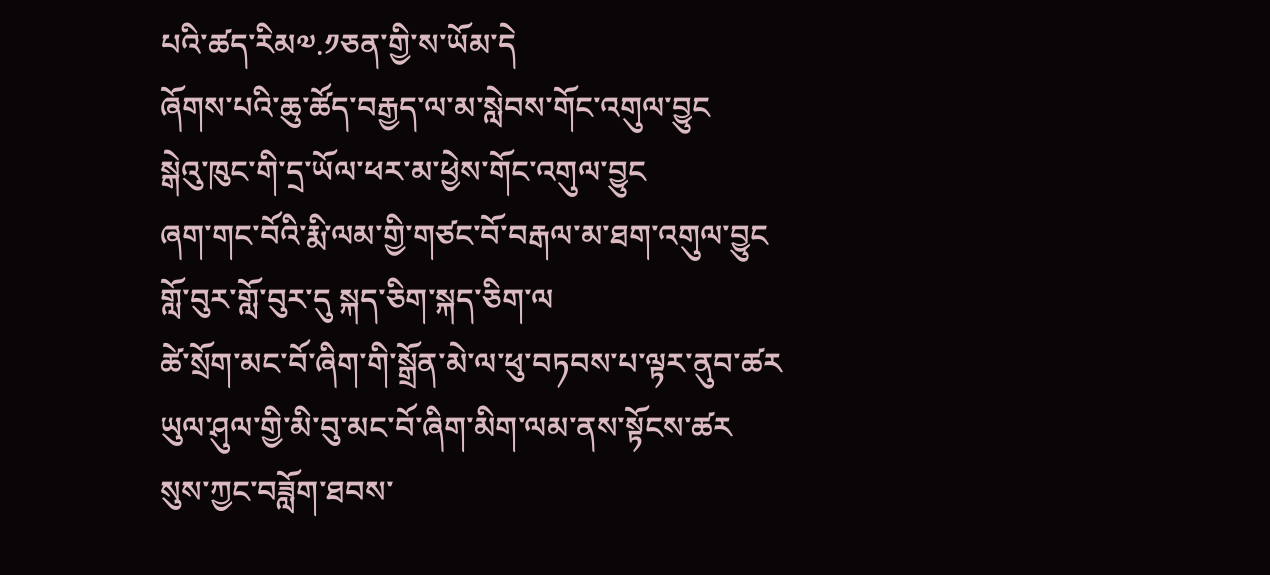པའི་ཚད་རིམ༧.༡ཅན་གྱི་ས་ཡོམ་དེ
ཞོགས་པའི་ཆུ་ཚོད་བརྒྱད་ལ་མ་སླེབས་གོང་འགུལ་བྱུང
སྒེའུ་ཁུང་གི་དྲ་ཡོལ་ཕར་མ་ཕྱེས་གོང་འགུལ་བྱུང
ཞག་གང་བོའི་རྨི་ལམ་གྱི་གཙང་བོ་བརྒལ་མ་ཐག་འགུལ་བྱུང
གློ་བུར་གློ་བུར་དུ སྐད་ཅིག་སྐད་ཅིག་ལ
ཚེ་སྲོག་མང་བོ་ཞིག་གི་སྒྲོན་མེ་ལ་ཕུ་བཏབས་པ་ལྟར་ནུབ་ཚར
ཡུལ་ཤུལ་གྱི་མི་བུ་མང་བོ་ཞིག་མིག་ལམ་ནས་སྟོངས་ཚར
སུས་ཀྱང་བཟློག་ཐབས་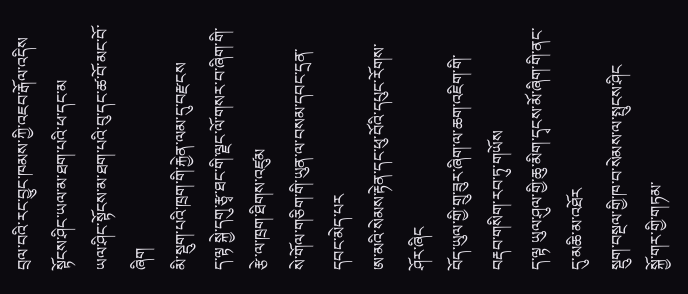བྲལ་བའི་རང་བྱུང་ཁམས་ཀྱི་འཇབ་རྒོལ་འདིས
སྟོངས་ཤིང་ཡལ་མ་ཐག་པའི་ཕ་དང་མ
ཡལ་ཤིང་སྟོངས་མ་ཐག་པའི་བུ་དང་ཚ་བོ་མང་བོ་ཞིག
མི་སྡུག་པའི་ཁྲག་གི་རྐྱེན་ལམ་དུ་བརྫངས
ད་ལྟ སྐྱེ་དགུ་རྩྭ་ཐང་གི་ལྗང་ལོ་གསར་བ་ཞིག་གི་རྩེ་ལ་ཁྲག་ཐིགས་འཛུམ
སེ་གོལ་གཅིག་གི་ཡུན་ལ་བསམ་དབང་དྲན་དབང་མེད་པར
ཨ་མའི་སེམས་རྟེན་དང་ཕུ་བོའི་དཔུང་རོགས་ཤོར་ཞིང
བོད་ཡུལ་གྱི་གྲུ་ཟུར་ཞིག་ལ་ཆག་འཇིག་གི་བརྡབ་གསིག་རབ་ཏུ་གཡོས
ད་ལྟ ཡུལ་ཤུལ་གྱི་ཆུ་མིག་དྭངས་མོ་ཞིག་གི་ནང་དུ་མཆི་མ་འཐོར
སྡུག་བསྔལ་གྱི་ཁ་བ་སེམས་ལ་སྤུངས་ཤིང
སྐྱོ་གར་གྱི་གཏམ་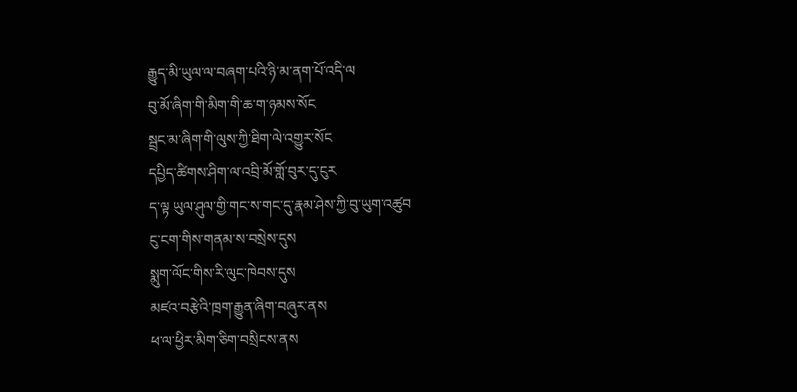རྒྱུད་མི་ཡུལ་ལ་བཞག་པའི་ཉི་མ་ནག་པོ་འདི་ལ
བུ་མོ་ཞིག་གི་མིག་གི་ཆ་ག་ཉམས་སོང
སྦྲང་མ་ཞིག་གི་ལུས་ཀྱི་ཐིག་ལེ་འགྱུར་སོང
དཔྱིད་ཚིགས་ཤིག་ལ་འབྲི་མོ་གློ་བུར་དུ་ངུར
ད་ལྟ ཡུལ་ཤུལ་གྱི་གང་ས་གང་དུ་རྣམ་ཤེས་ཀྱི་བུ་ཡུག་འཚུབ
ངུ་ངག་གིས་གནམ་ས་བསྲེས་དུས
སྨུག་ལོང་གིས་རི་ལུང་ཁེབས་དུས
མཛའ་བརྩེའི་ཁྲག་རྒྱུན་ཞིག་བཞུར་ནས
ཕ་ལ་ཕྱིར་མིག་ཅིག་བསྲིངས་ནས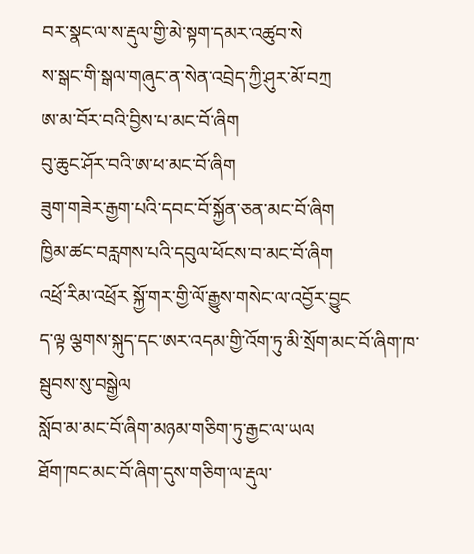བར་སྣང་ལ་ས་རྡུལ་གྱི་མེ་སྟག་དམར་འཚུབ་སེ
ས་སྒང་གི་སྒལ་གཞུང་ན་སེན་འབྲེད་ཀྱི་ཤུར་མོ་བཀྲ
ཨ་མ་བོར་བའི་བྱིས་པ་མང་བོ་ཞིག
བུ་ཆུང་ཤོར་བའི་ཨ་ཕ་མང་བོ་ཞིག
ཟུག་གཟེར་རྒྱག་པའི་དབང་བོ་སྐྱོན་ཅན་མང་བོ་ཞིག
ཁྱིམ་ཚང་བརླགས་པའི་དབུལ་ཕོངས་བ་མང་བོ་ཞིག
འཕྲོ་རིམ་འཕྲོར སྐྱོ་གར་གྱི་ལོ་རྒྱུས་གསེང་ལ་འབྱོར་བྱུང
ད་ལྟ ལྕགས་སྐུད་དང་ཨར་འདམ་གྱི་འོག་ཏུ་མི་སྲོག་མང་བོ་ཞིག་ཁ་སྦུབས་སུ་བསྒྱེལ
སློབ་མ་མང་བོ་ཞིག་མཉམ་གཅིག་ཏུ་རྒྱང་ལ་ཡལ
ཐོག་ཁང་མང་བོ་ཞིག་དུས་གཅིག་ལ་རྡུལ་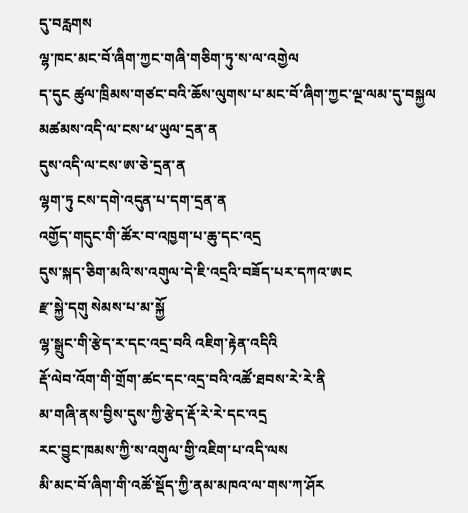དུ་བརླགས
ལྷ་ཁང་མང་བོ་ཞིག་ཀྱང་གཞི་གཅིག་ཏུ་ས་ལ་འགྱེལ
ད་དུང ཚུལ་ཁྲིམས་གཙང་བའི་ཆོས་ལུགས་པ་མང་བོ་ཞིག་ཀྱང་ལྔ་ལམ་དུ་བསྐྱལ
མཚམས་འདི་ལ་ངས་ཕ་ཡུལ་དྲན་ན
དུས་འདི་ལ་ངས་ཨ་ཅེ་དྲན་ན
ལྷག་ཏུ ངས་དགེ་འདུན་པ་དག་དྲན་ན
འགྱོད་གདུང་གི་ཚོར་བ་འཁྱག་པ་ཆུ་དང་འདྲ
དུས་སྐད་ཅིག་མའི་ས་འགུལ་དེ་ཇི་འདྲའི་བཟོད་པར་དཀའ་ཨང
རྫ་སྐྱེ་དགུ སེམས་པ་མ་སྐྱོ
ལྷ་སྒྲུང་གི་རྩེད་ར་དང་འདྲ་བའི འཇིག་རྟེན་འདིའི
རྡོ་ལེབ་འོག་གི་གྲོག་ཚང་དང་འདྲ་བའི་འཚོ་ཐབས་རེ་རེ་ནི
མ་གཞི་ནས་བྱིས་དུས་ཀྱི་རྩེད་རྡོ་རེ་རེ་དང་འདྲ
རང་བྱུང་ཁམས་ཀྱི་ས་འགུལ་གྱི་འཇིག་པ་འདི་ལས
མི་མང་བོ་ཞིག་གི་འཚོ་སྡོད་ཀྱི་ནམ་མཁའ་ལ་གས་ཀ་ཤོར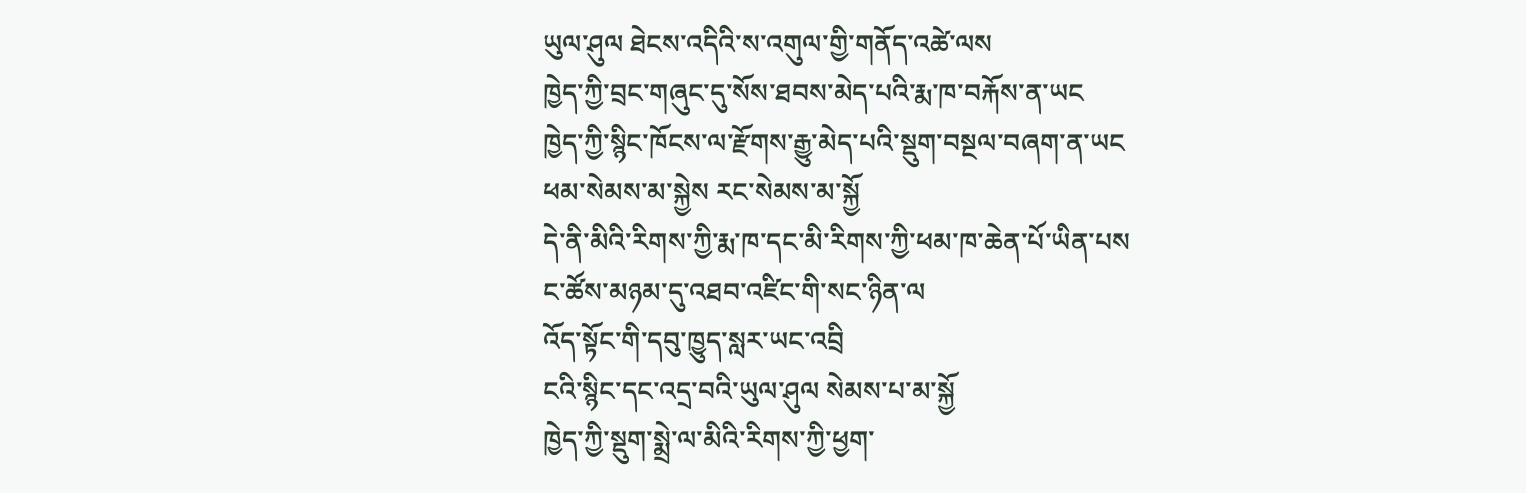ཡུལ་ཤུལ ཐེངས་འདིའི་ས་འགུལ་གྱི་གནོད་འཚེ་ལས
ཁྱེད་ཀྱི་བྲང་གཞུང་དུ་སོས་ཐབས་མེད་པའི་རྨ་ཁ་བརྐོས་ན་ཡང
ཁྱེད་ཀྱི་སྙིང་ཁོངས་ལ་རྫོགས་རྒྱུ་མེད་པའི་སྡུག་བསྔལ་བཞག་ན་ཡང
ཕམ་སེམས་མ་སྐྱེས རང་སེམས་མ་སྐྱོ
དེ་ནི་མིའི་རིགས་ཀྱི་རྨ་ཁ་དང་མི་རིགས་ཀྱི་ཕམ་ཁ་ཆེན་པོ་ཡིན་པས
ང་ཚོས་མཉམ་དུ་འཐབ་འཛིང་གི་སང་ཉིན་ལ
འོད་སྟོང་གི་དབུ་ཁྱུད་སླར་ཡང་འབྲི
ངའི་སྙིང་དང་འདྲ་བའི་ཡུལ་ཤུལ སེམས་པ་མ་སྐྱོ
ཁྱེད་ཀྱི་སྡུག་སྨྲེ་ལ་མིའི་རིགས་ཀྱི་ཕྱག་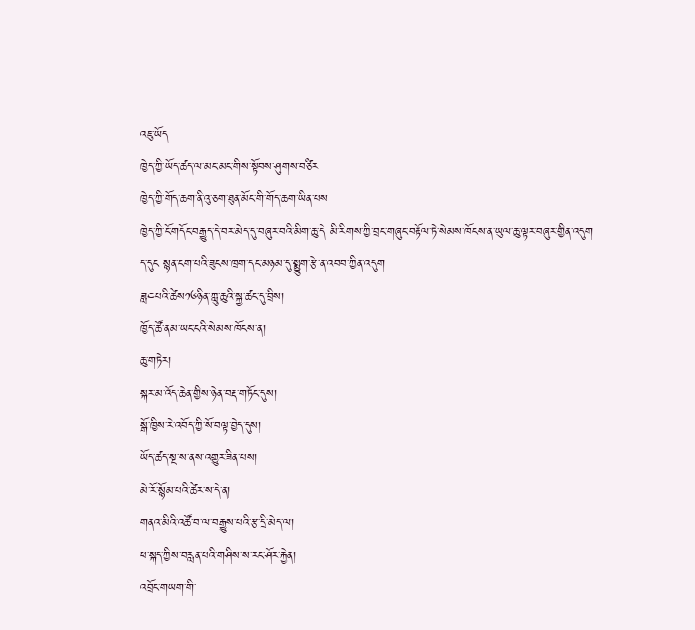འཇུ་ཡོད
ཁྱེད་ཀྱི་ཡོད་ཚད་ལ་མང་མང་གིས་སྟོབས་ཤུགས་བཙིར
ཁྱེད་ཀྱི་གོད་ཆག་ནི་འུ་ཅག་ཐུན་མོང་གི་གོད་ཆག་ཡིན་པས
ཁྱེད་ཀྱི་ངོ་གདོང་བརྒྱུད་དེ་བར་མེད་དུ་བཞུར་བའི་མིག་ཆུ་དེ མི་རིགས་ཀྱི་བྲང་གཞུང་བརྟོལ་ཏེ་སེམས་ཁོངས་ན་ཡུལ་ཆུ་ལྟར་བཞུར་གྱིན་འདུག
ད་དུང སྙན་ངག་པའི་ཟུངས་ཁྲག་དང་མཉམ་དུ་སྨྱུག་རྩེ་ན་འབབ་ཀྱིན་འདུག
ཟླ༤པའི་ཚེས༡༦ཉིན་ཀླུ་ཆུའི་སྐྱ་ཚང་དུ་བྲིས།
ཁྱོད་ཚོ་ནམ་ཡང་ངའི་སེམས་ཁོངས་ན།
ཆུ་གཏེར།
སྐར་མ་འོད་ཆེན་གྱིས་ཉེན་བརྡ་གཏོང་དུས།
སྒོ་ཁྱིས་རེ་འབོད་ཀྱི་སོ་བལྟ་བྱེད་དུས།
ཡོད་ཚད་སྔ་ས་ནས་འགྱུར་ཟིན་པས།
མེ་རོ་སྙོམ་པའི་ཚེར་ས་དེ་ན།
གནའ་མིའི་འཚོ་བ་ལ་བརྒྱུས་པའི་རྩ་དྲི་མེད་ལ།
ཕ་སྐད་ཀྱིས་བརླན་པའི་གཤིས་ས་རང་ཤོར་རྐྱེན།
འབྲོང་གཡག་གི་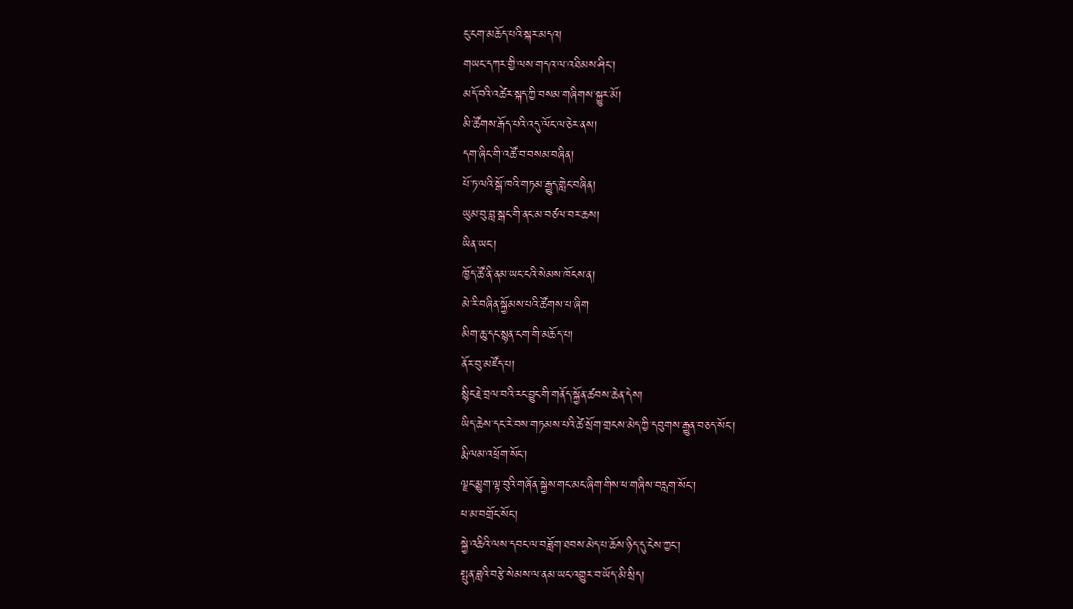ངུ་ངག་མཆོད་པའི་སྐར་མདའ།
གཡང་དཀར་གྱི་ལས་གདའ་ལ་འཐིམས་ཤིང་།
མདོ་བའི་འཚེར་སྐད་ཀྱི་བསམ་གཞིགས་སྐྱུར་མོ།
མི་ཚོགས་རྒོད་པའི་འདུ་ལོང་ལ་ཅེར་ནས།
དག་ཞིང་གི་འཚོ་བ་བསམ་བཞིན།
པོ་ཏ་ལའི་སྒོ་ཁའི་གཏམ་རྒྱུད་གླེང་བཞིན།
ཡུམ་བུ་བླ་སྒང་གི་ནང་མ་བཙལ་བར་ཆས།
ཡིན་ཡང་།
ཁྱོད་ཚོ་ནི་ནམ་ཡང་ངའི་སེམས་ཁོངས་ན།
མེ་རི་བཞིན་སྐྱོམས་པའི་ཚོགས་པ་ཞིག
མིག་ཆུ་དང་སྙན་ངག་གི་མཆོད་པ།
ནོར་བུ་མཛོད་པ།
སྙིང་རྗེ་བྲལ་བའི་རང་བྱུང་གི་གནོད་སྐྱོན་ཚབས་ཆེན་དེས།
ཡིད་ཆེས་དང་རེ་བས་གཏམས་པའི་ཚེ་སྲོག་གྲངས་མེད་ཀྱི་དབུགས་རྒྱུན་བཅད་སོང་།
རྨི་ལམ་འཕྲོག་སོང་།
ལྗང་མྱུག་ལྟ་བུའི་གཞོན་སྐྱེས་གང་མང་ཞིག་གིས་ཕ་གཞིས་བརླག་སོང་།
ཕ་མ་བགྲོང་སོང་།
སྐྱེ་འཆིའི་ལས་དབང་ལ་བཟློག་ཐབས་མེད་པ་ཆོས་ཉིད་དུ་ངེས་ཀྱང་།
སྤུན་ཟླའི་བརྩེ་སེམས་ལ་ནམ་ཡང་འགྱུར་བ་ཡོད་མི་སྲིད།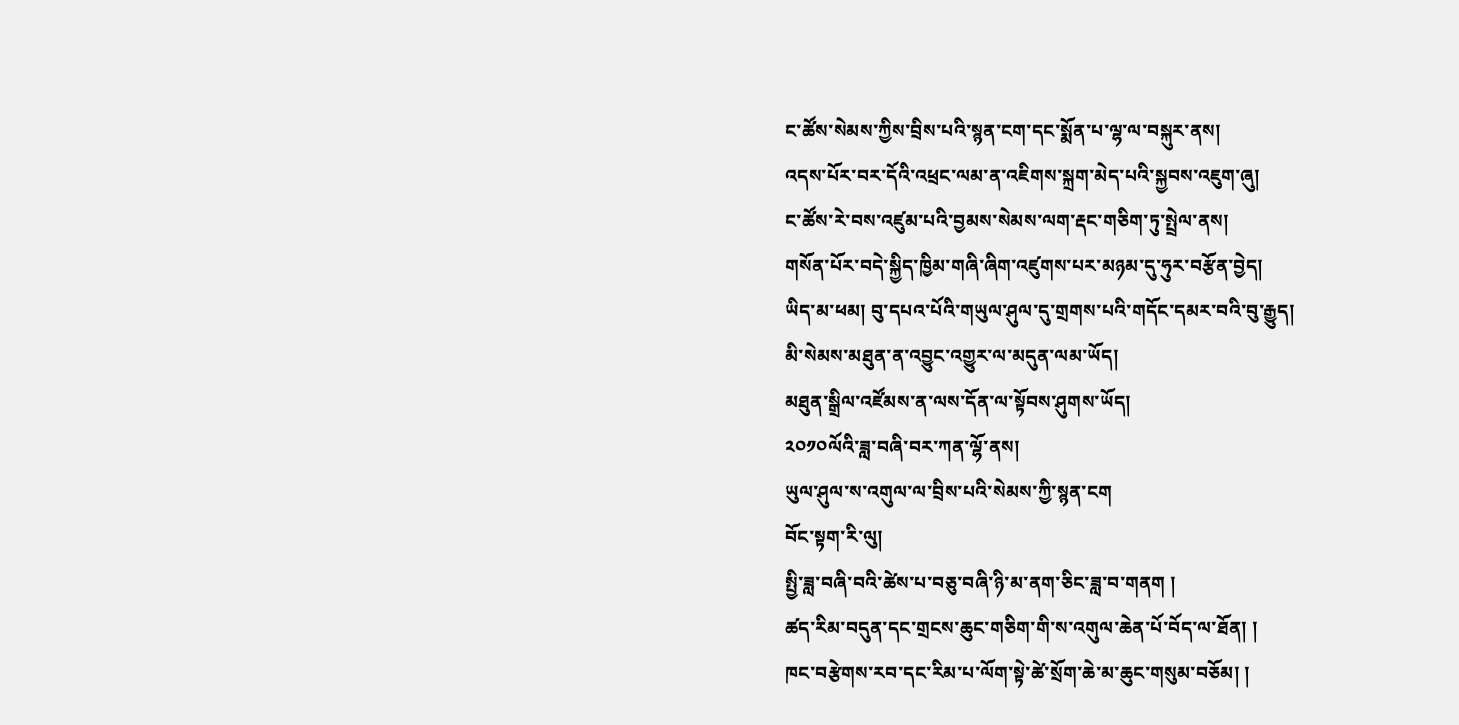ང་ཚོས་སེམས་ཀྱིས་བྲིས་པའི་སྙན་ངག་དང་སྨོན་པ་ལྷ་ལ་བསྐུར་ནས།
འདས་པོར་བར་དོའི་འཕྲང་ལམ་ན་འཇིགས་སྐྲག་མེད་པའི་སྐྱབས་འཇུག་ཞུ།
ང་ཚོས་རེ་བས་འཛུམ་པའི་བྱམས་སེམས་ལག་རྡང་གཅིག་ཏུ་སྤྲེལ་ནས།
གསོན་པོར་བདེ་སྐྱིད་ཁྱིམ་གཞི་ཞིག་འཛུགས་པར་མཉམ་དུ་ཧུར་བརྩོན་བྱེད།
ཡིད་མ་ཕམ། བུ་དཔའ་པོའི་གཡུལ་ཤུལ་དུ་གྲགས་པའི་གདོང་དམར་བའི་བུ་རྒྱུད།
མི་སེམས་མཐུན་ན་འབྱུང་འགྱུར་ལ་མདུན་ལམ་ཡོད།
མཐུན་སྒྲིལ་འཛོམས་ན་ལས་དོན་ལ་སྟོབས་ཤུགས་ཡོད།
༢༠༡༠ལོའི་ཟླ་བཞི་བར་ཀན་ལྷོ་ནས།
ཡུལ་ཤུལ་ས་འགུལ་ལ་བྲིས་པའི་སེམས་ཀྱི་སྙན་ངག
བོང་སྟག་རི་ལུ།
སྤྱི་ཟླ་བཞི་བའི་ཚེས་པ་བཅུ་བཞི་ཉི་མ་ནག་ཅིང་ཟླ་བ་གནག །
ཚད་རིམ་བདུན་དང་གྲངས་ཆུང་གཅིག་གི་ས་འགུལ་ཆེན་པོ་བོད་ལ་ཐོན། །
ཁང་བརྩེགས་རབ་དང་རིམ་པ་ལོག་སྟེ་ཚེ་སྲོག་ཆེ་མ་ཆུང་གསུམ་བཅོམ། །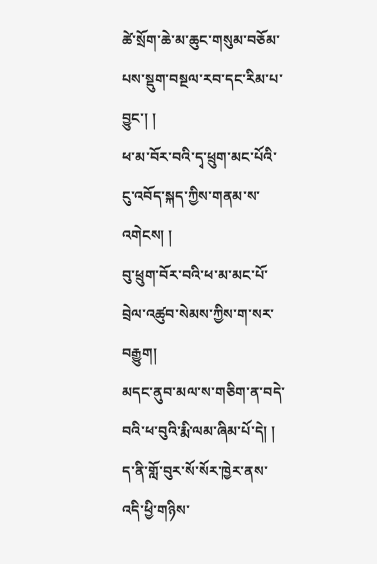ཚེ་སྲོག་ཆེ་མ་ཆུང་གསུམ་བཅོམ་པས་སྡུག་བསྔལ་རབ་དང་རིམ་པ་བྱུང་། །
ཕ་མ་བོར་བའི་དྭ་ཕྲུག་མང་པོའི་ངུ་འབོད་སྐད་ཀྱིས་གནམ་ས་འགེངས། །
བུ་ཕྲུག་བོར་བའི་ཕ་མ་མང་པོ་བྲེལ་འཚུབ་སེམས་ཀྱིས་ག་སར་བརྒྱུག།
མདང་ནུབ་མལ་ས་གཅིག་ན་བདེ་བའི་ཕ་བུའི་རྨི་ལམ་ཞིམ་པོ་དེ། །
ད་ནི་གློ་བུར་སོ་སོར་ཁྱེར་ནས་འདི་ཕྱི་གཉིས་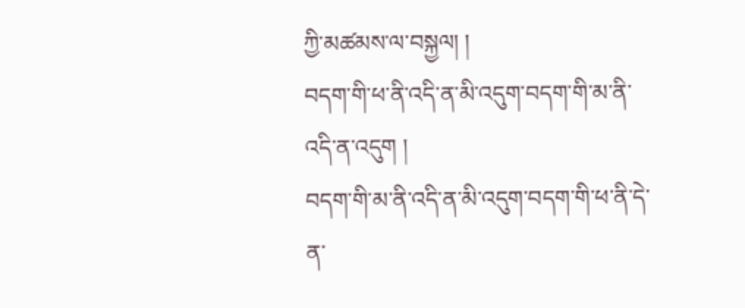ཀྱི་མཚམས་ལ་བསྐྱལ། །
བདག་གི་ཕ་ནི་འདི་ན་མི་འདུག་བདག་གི་མ་ནི་འདི་ན་འདུག །
བདག་གི་མ་ནི་འདི་ན་མི་འདུག་བདག་གི་ཕ་ནི་དེ་ན་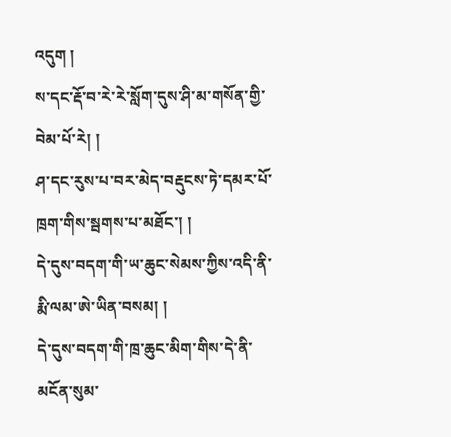འདུག །
ས་དང་རྡོ་བ་རེ་རེ་སློག་དུས་ཤི་མ་གསོན་གྱི་བེམ་པོ་རེ། །
ཤ་དང་རུས་པ་བར་མེད་བརྡུངས་ཏེ་དམར་པོ་ཁྲག་གིས་སྦགས་པ་མཐོང་། །
དེ་དུས་བདག་གི་ཡ་ཆུང་སེམས་ཀྱིས་འདི་ནི་རྨི་ལམ་ཨེ་ཡིན་བསམ། །
དེ་དུས་བདག་གི་ཁྲ་ཆུང་མིག་གིས་དེ་ནི་མངོན་སུམ་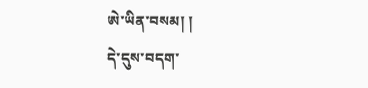ཨེ་ཡིན་བསམ། །
དེ་དུས་བདག་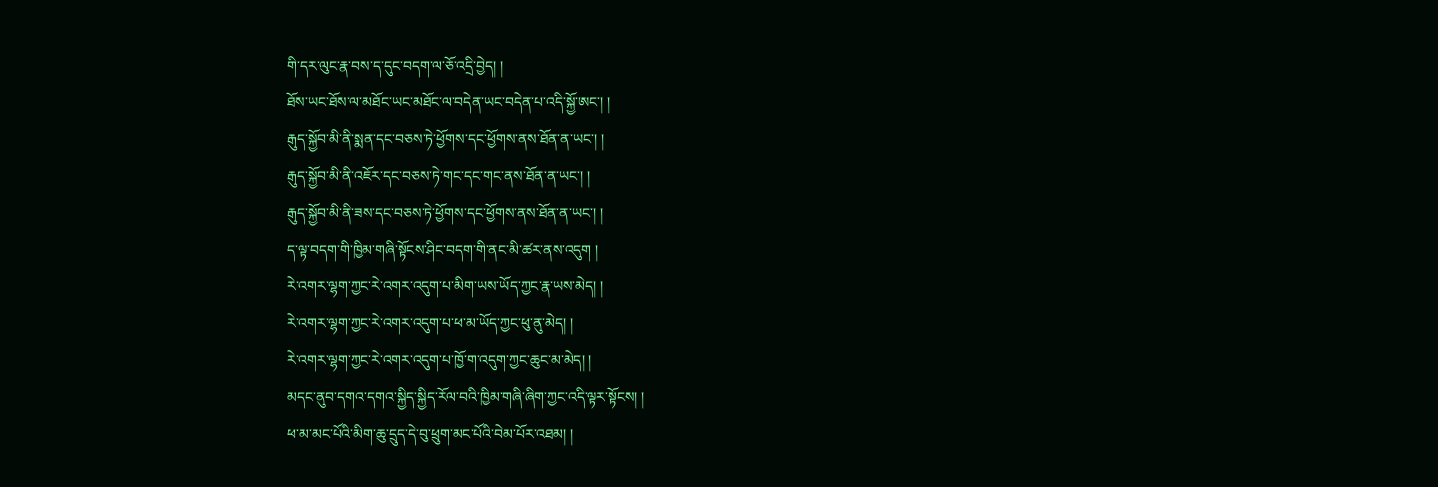གི་དར་ལུང་རྣ་བས་ད་དུང་བདག་ལ་ཅོ་འདྲི་བྱེད། །
ཐོས་ཡང་ཐོས་ལ་མཐོང་ཡང་མཐོང་ལ་བདེན་ཡང་བདེན་པ་འདི་སྐྱོ་ཨང་། །
རྒུད་སྐྱོབ་མི་ནི་སྨན་དང་བཅས་ཏེ་ཕྱོགས་དང་ཕྱོགས་ནས་ཐོན་ན་ཡང་། །
རྒུད་སྐྱོབ་མི་ནི་འཇོར་དང་བཅས་ཏེ་གང་དང་གང་ནས་ཐོན་ན་ཡང་། །
རྒུད་སྐྱོབ་མི་ནི་ཟས་དང་བཅས་ཏེ་ཕྱོགས་དང་ཕྱོགས་ནས་ཐོན་ན་ཡང་། །
ད་ལྟ་བདག་གི་ཁྱིམ་གཞི་སྟོངས་ཤིང་བདག་གི་ནང་མི་ཚར་ནས་འདུག །
རེ་འགར་ལྷག་ཀྱང་རེ་འགར་འདུག་པ་མིག་ཡས་ཡོད་ཀྱང་རྣ་ཡས་མེད། །
རེ་འགར་ལྷག་ཀྱང་རེ་འགར་འདུག་པ་ཕ་མ་ཡོད་ཀྱང་ཕུ་ནུ་མེད། །
རེ་འགར་ལྷག་ཀྱང་རེ་འགར་འདུག་པ་ཁྱོ་ག་འདུག་ཀྱང་ཆུང་མ་མེད། །
མདང་ནུབ་དགའ་དགའ་སྐྱིད་སྐྱིད་རོལ་བའི་ཁྱིམ་གཞི་ཞིག་ཀྱང་འདི་ལྟར་སྟོངས། །
ཕ་མ་མང་པོའི་མིག་ཆུ་དྲུད་དེ་བུ་ཕྲུག་མང་པོའི་བེམ་པོར་འཐམ། །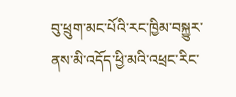བུ་ཕྲུག་མང་པོའི་རང་ཁྱིམ་བསྐྱུར་ནས་མི་འདོད་ཕྱི་མའི་འཕྲང་རིང་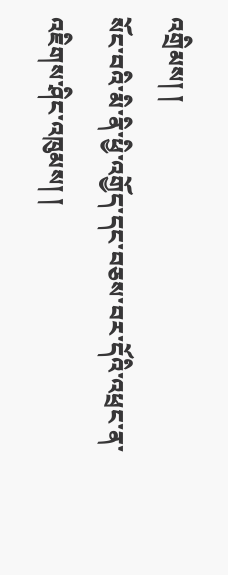འགྲིམས། །
སོང་བའི་མི་ནི་ཕྱི་འགྱོད་དང་བཅས་བར་དོའི་འཕྲང་ན་འཇིགས་ཤིང་འཁུམས། །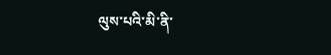ལུས་པའི་མི་ནི་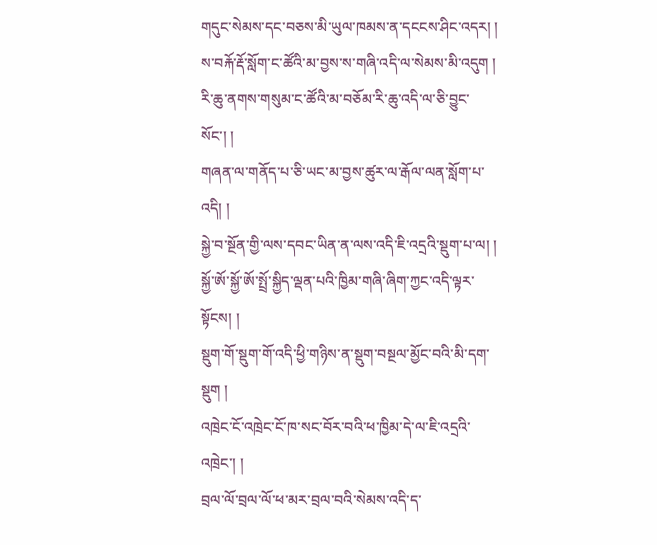གདུང་སེམས་དང་བཅས་མི་ཡུལ་ཁམས་ན་དངངས་ཤིང་འདར། །
ས་བརྐོ་རྡོ་སློག་ང་ཚོའི་མ་བྱས་ས་གཞི་འདི་ལ་སེམས་མི་འདུག །
རི་ཆུ་ནགས་གསུམ་ང་ཚོའི་མ་བཅོམ་རི་ཆུ་འདི་ལ་ཅི་བྱུང་སོང་། །
གཞན་ལ་གནོད་པ་ཅི་ཡང་མ་བྱས་ཚུར་ལ་རྒོལ་ལན་སློག་པ་འདི། །
སྐྱེ་བ་སྔོན་གྱི་ལས་དབང་ཡིན་ན་ལས་འདི་ཇི་འདྲའི་སྡུག་པ་ལ། །
སྐྱོ་ཨོ་སྐྱོ་ཨོ་སྤྲོ་སྐྱིད་ལྡན་པའི་ཁྱིམ་གཞི་ཞིག་ཀྱང་འདི་ལྟར་སྟོངས། །
སྡུག་གོ་སྡུག་གོ་འདི་ཕྱི་གཉིས་ན་སྡུག་བསྔལ་མྱོང་བའི་མི་དག་སྡུག །
འཁྲེང་ངོ་འཁྲེང་ངོ་ཁ་སང་བོར་བའི་ཕ་ཁྱིམ་དེ་ལ་ཇི་འདྲའི་འཁྲེང་། །
བྲལ་ལོ་བྲལ་ལོ་ཕ་མར་བྲལ་བའི་སེམས་འདི་ད་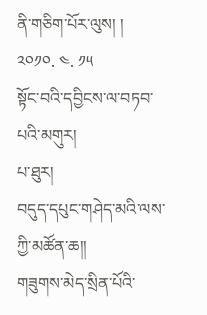ནི་གཅིག་པོར་ལུས། །
༢༠༡༠. ༤. ༡༥
སྟོང་བའི་དབྱིངས་ལ་བཏབ་པའི་མགུར།
པ་ཐུར།
བདུད་དཔུང་གཤེད་མའི་ལས་ཀྱི་མཚོན་ཆ།།
གཟུགས་མེད་སྲིན་པོའི་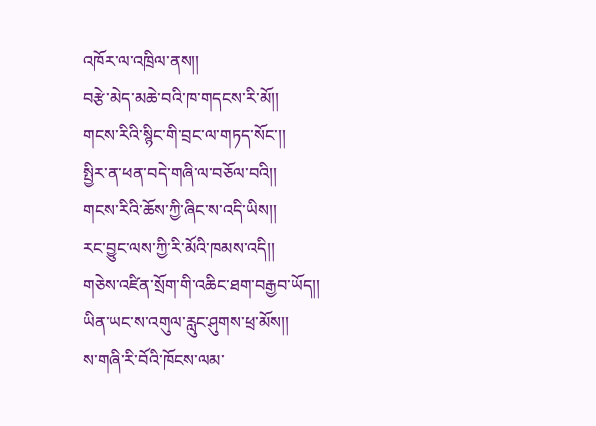འཁོར་ལ་འཁྲིལ་ནས།།
བརྩེ་མེད་མཆེ་བའི་ཁ་གདངས་རི་མོ།།
གངས་རིའི་སྙིང་གི་བྲང་ལ་གཏད་སོང་།།
སྤྱིར་ན་ཕན་བདེ་གཞི་ལ་བཅོལ་བའི།།
གངས་རིའི་ཆོས་ཀྱི་ཞིང་ས་འདི་ཡིས།།
རང་བྱུང་ལས་ཀྱི་རི་མོའི་ཁམས་འདི།།
གཅེས་འཛིན་སྲོག་གི་འཆིང་ཐག་བརྒྱབ་ཡོད།།
ཡིན་ཡང་ས་འགུལ་རླུང་ཤུགས་ཕྲ་མོས།།
ས་གཞི་རི་བོའི་ཁོངས་ལམ་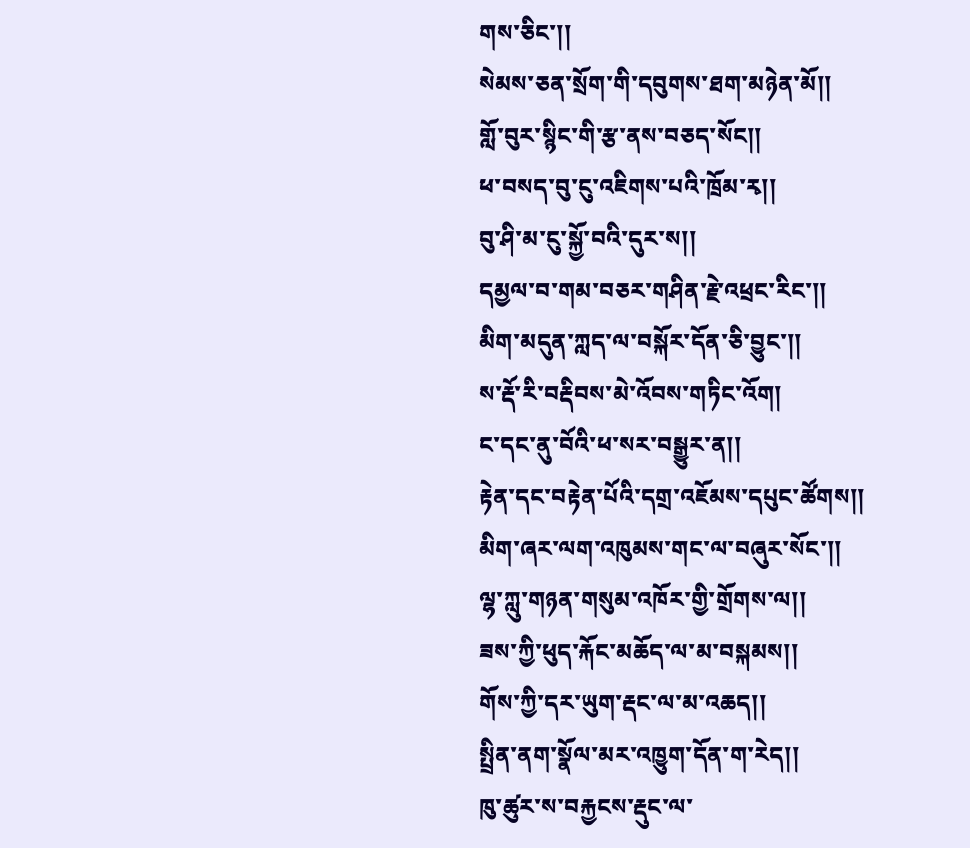གས་ཅིང་།།
སེམས་ཅན་སྲོག་གི་དབུགས་ཐག་མཉེན་མོ།།
གློ་བུར་སྙིང་གི་རྩ་ནས་བཅད་སོང།།
ཕ་བསད་བུ་ངུ་འཇིགས་པའི་ཁྲོམ་རྭ།།
བུ་ཤི་མ་ངུ་སྐྱོ་བའི་དུར་ས།།
དམྱལ་བ་གམ་བཅར་གཤིན་རྗེ་འཕྲང་རིང་།།
མིག་མདུན་ཀླད་ལ་བསྐོར་དོན་ཅི་བྱུང་།།
ས་རྡོ་རི་བརྡིབས་མེ་འོབས་གཏིང་འོག།
ང་དང་ནུ་བོའི་ཕ་སར་བསྒྱུར་ན།།
རྟེན་དང་བརྟེན་པོའི་དགྲ་འཇོམས་དཔུང་ཚོགས།།
མིག་ཞར་ལག་འཁུམས་གང་ལ་བཞུར་སོང་།།
ལྷ་ཀླུ་གཉན་གསུམ་འཁོར་གྱི་གྲོགས་ལ།།
ཟས་ཀྱི་ཕུད་རྐོང་མཆོད་ལ་མ་བསྐམས།།
གོས་ཀྱི་དར་ཡུག་རྡང་ལ་མ་འཆད།།
སྤྲིན་ནག་སྣོལ་མར་འཁྱུག་དོན་ག་རེད།།
ཁུ་ཚུར་ས་བརྐྱངས་རྡུང་ལ་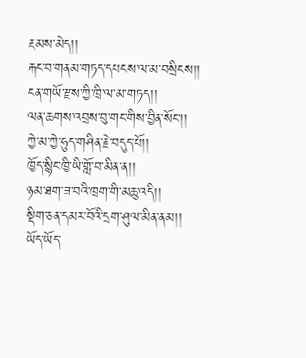རྔམས་མེད།།
རྐང་བ་གནམ་གཏད་དཔངས་ལ་མ་བསྲིངས།།
ངན་གཡོ་རྫས་ཀྱི་ཁྲི་ལ་མ་གཏད།།
ལན་ཆགས་འབྲས་བུ་གང་གིས་བྱིན་སོང་།།
ཀྱེ་མ་ཀྱེ་ཧུད་གཤིན་རྗེ་བདུད་པོ།།
ཁྱོད་སྙིང་ཁྱི་ཡི་གློ་བ་མིན་ན།།
ཉམ་ཐག་ཟ་བའི་ཁྲག་གི་མཆུ་འདི།།
སྡིག་ཅན་དམར་བོའི་དྲག་ཤུལ་མིན་ནམ།།
ཡོད་ཡོད་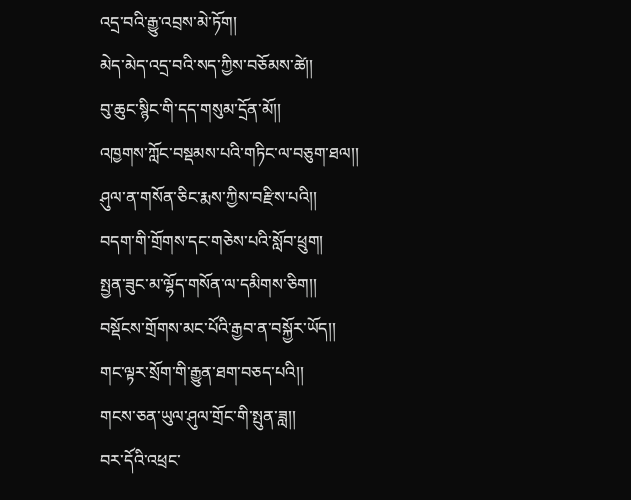འདྲ་བའི་རྒྱུ་འབྲས་མེ་ཏོག།
མེད་མེད་འདྲ་བའི་སད་ཀྱིས་བཅོམས་ཚེ།།
བུ་ཆུང་སྙིང་གི་དད་གསུམ་དྲོན་མོ།།
འཁྱགས་ཀློང་བསྡམས་པའི་གཏིང་ལ་བཅུག་ཐལ།།
ཤུལ་ན་གསོན་ཅིང་རྨས་ཀྱིས་བརྫིས་པའི།།
བདག་གི་གྲོགས་དང་གཅེས་པའི་སློབ་ཕྲུག།
སྤྱན་ཟུང་མ་ལྷོད་གསོན་ལ་དམིགས་ཅིག།།
བསྡོངས་གྲོགས་མང་པོའི་རྒྱབ་ན་བསྐྱོར་ཡོད།།
གང་ལྟར་སྲོག་གི་རྒྱུན་ཐག་བཅད་པའི།།
གངས་ཅན་ཡུལ་ཤུལ་གྲོང་གི་སྤུན་ཟླ།།
བར་དོའི་འཕྲང་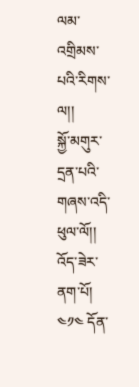ལམ་འགྲིམས་པའི་རིགས་ལ།།
སྐྱོ་མགུར་དྲན་པའི་གཞས་འདི་ཕུལ་ལོ།།
འོད་ཟེར་ནག་པོ།
༤༡༤ དོན་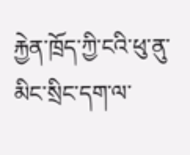རྐྱེན་ཁྲོད་ཀྱི་ངའི་ཕུ་ནུ་མིང་སྲིང་དག་ལ་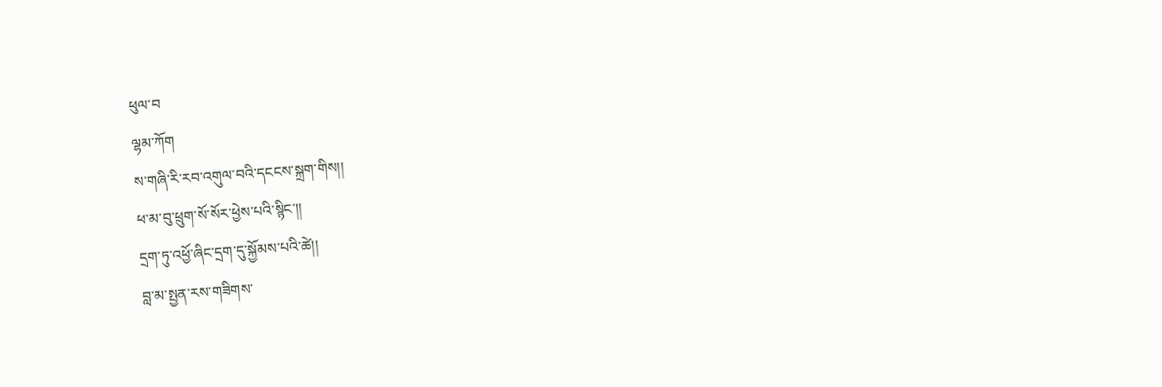ཕུལ་བ
ལྷམ་ཀོག
ས་གཞི་རི་རབ་འགུལ་བའི་དངངས་སྐྲག་གིས།།
ཕ་མ་བུ་ཕྲུག་སོ་སོར་ཕྱེས་པའི་སྙིང་།།
དྲག་ཏུ་འཕྱོ་ཞིང་དྲག་དུ་སྐྱོམས་པའི་ཚེ།།
བླ་མ་སྤྱན་རས་གཟིགས་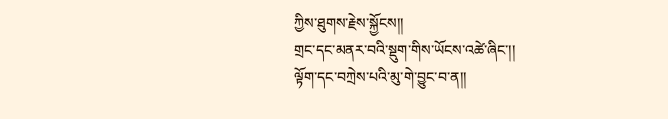ཀྱིས་ཐུགས་རྗེས་སྐྱོངས།།
གྲང་དང་མནར་བའི་སྡུག་གིས་ཡོངས་འཚེ་ཞིང་།།
ལྟོག་དང་བཀྲེས་པའི་མུ་གེ་བྱུང་བ་ན།།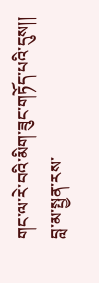གང་ལ་རེ་བའི་མིག་ཟུང་གཏོད་པའི་དུས།།
བླ་མ་སྤྱན་རས་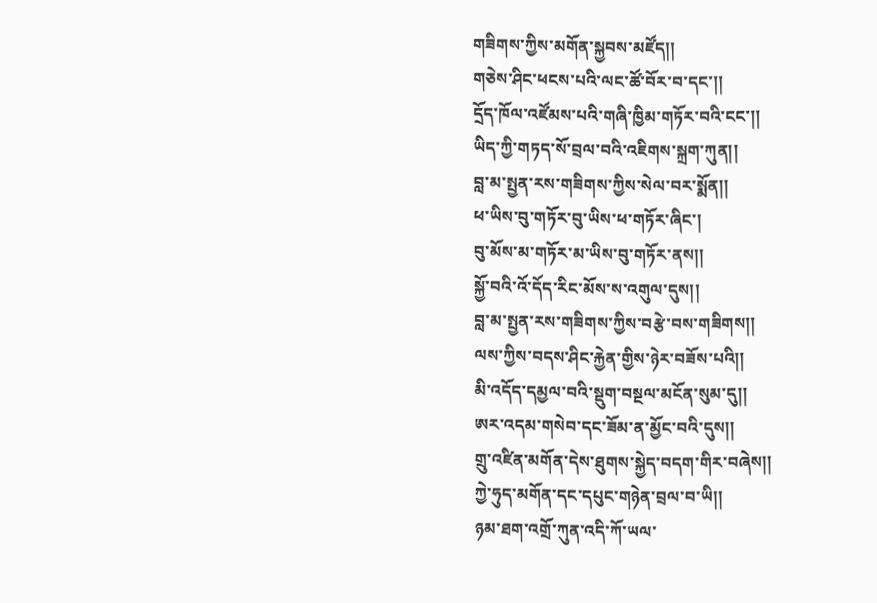གཟིགས་ཀྱིས་མགོན་སྐྱབས་མཛོད།།
གཅེས་ཤིང་ཕངས་པའི་ལང་ཚོ་བོར་བ་དང་།།
དྲོད་ཁོལ་འཛོམས་པའི་གཞི་ཁྱིམ་གཏོར་བའི་ངང་།།
ཡིད་ཀྱི་གཏད་སོ་བྲལ་བའི་འཇིགས་སྐྲག་ཀུན།།
བླ་མ་སྤྱན་རས་གཟིགས་ཀྱིས་སེལ་བར་སྨོན།།
ཕ་ཡིས་བུ་གཏོར་བུ་ཡིས་ཕ་གཏོར་ཞིང་།
བུ་མོས་མ་གཏོར་མ་ཡིས་བུ་གཏོར་ནས།།
སྐྱོ་བའི་འོ་དོད་རིང་མོས་ས་འགུལ་དུས།།
བླ་མ་སྤྱན་རས་གཟིགས་ཀྱིས་བརྩེ་བས་གཟིགས།།
ལས་ཀྱིས་བདས་ཤིང་རྐྱེན་གྱིས་ཉེར་བཟོས་པའི།།
མི་འདོད་དམྱལ་བའི་སྡུག་བསྔལ་མངོན་སུམ་དུ།།
ཨར་འདམ་གསེབ་དང་ཟོམ་ན་མྱོང་བའི་དུས།།
གྲུ་འཛིན་མགོན་དེས་ཐུགས་སྐྱེད་བདག་གིར་བཞེས།།
ཀྱེ་ཧུད་མགོན་དང་དཔུང་གཉེན་བྲལ་བ་ཡི།།
ཉམ་ཐག་འགྲོ་ཀུན་འདི་ཀོ་ཡལ་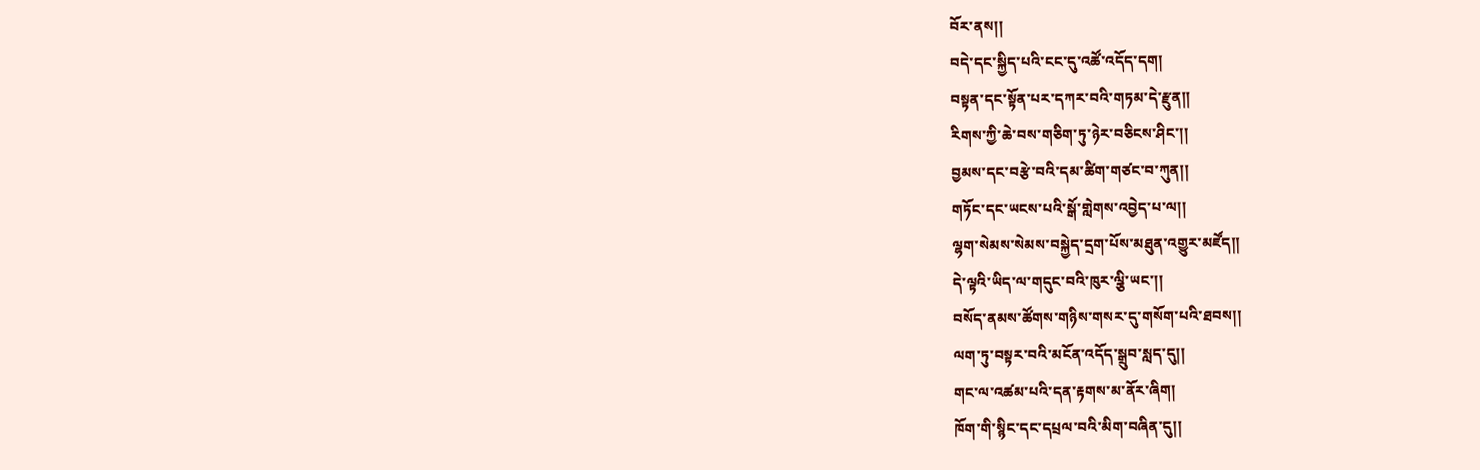བོར་ནས།།
བདེ་དང་སྐྱིད་པའི་ངང་དུ་འཚོ་འདོད་དག།
བསྟན་དང་སྟོན་པར་དཀར་བའི་གཏམ་དེ་རྫུན།།
རིགས་ཀྱི་ཆེ་བས་གཅིག་ཏུ་ཉེར་བཅིངས་ཤིང་།།
བྱམས་དང་བརྩེ་བའི་དམ་ཚིག་གཙང་བ་ཀུན།།
གཏོང་དང་ཡངས་པའི་སྒོ་གླེགས་འབྱེད་པ་ལ།།
ལྷག་སེམས་སེམས་བསྐྱེད་དྲག་པོས་མཐུན་འགྱུར་མཛོད།།
དེ་ལྟའི་ཡིད་ལ་གདུང་བའི་ཁུར་ལྕི་ཡང་།།
བསོད་ནམས་ཚོགས་གཉིས་གསར་དུ་གསོག་པའི་ཐབས།།
ལག་ཏུ་བསྟར་བའི་མངོན་འདོད་སྒྲུབ་སླད་དུ།།
གང་ལ་འཚམ་པའི་དན་རྟགས་མ་ནོར་ཞིག།
ཁོག་གི་སྙིང་དང་དཔྲལ་བའི་མིག་བཞིན་དུ།།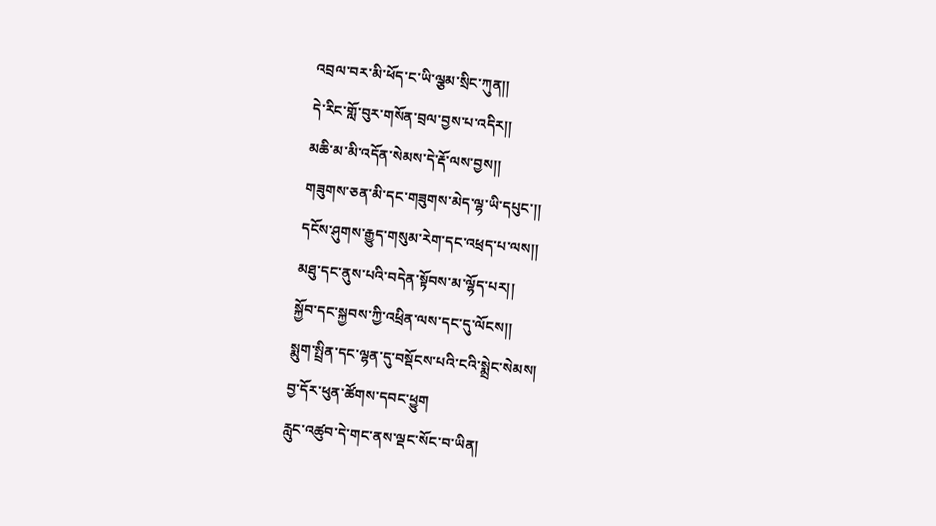འབྲལ་བར་མི་ཕོད་ང་ཡི་ལྕམ་སྲིང་ཀུན།།
དེ་རིང་གློ་བུར་གསོན་བྲལ་བྱས་པ་འདིར།།
མཆི་མ་མི་འདོན་སེམས་དེ་རྡོ་ལས་བྱས།།
གཟུགས་ཅན་མི་དང་གཟུགས་མེད་ལྷ་ཡི་དཔུང་།།
དངོས་ཤུགས་རྒྱུད་གསུམ་རེག་དང་འཕྲད་པ་ལས།།
མཐུ་དང་ནུས་པའི་བདེན་སྟོབས་མ་ལྷོད་པར།།
སྐྱོབ་དང་སྐྱབས་ཀྱི་འཕྲིན་ལས་དང་དུ་ལོངས།།
སྨུག་སྤྲིན་དང་ལྷན་དུ་བསྡོངས་པའི་ངའི་སྨྲེང་སེམས།
བྱ་དོར་ཕུན་ཚོགས་དབང་ཕྱུག
རླུང་འཚུབ་དེ་གང་ནས་ལྡང་སོང་བ་ཡིན།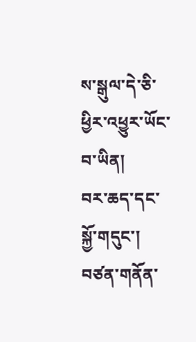ས་སྒུལ་དེ་ཅི་ཕྱིར་འཕྱུར་ཡོང་བ་ཡིན།
བར་ཆད་དང་སྐྱོ་གདུང་།
བཙན་གནོན་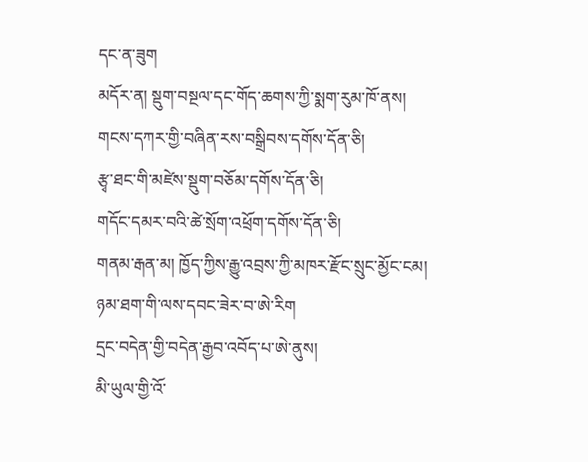དང་ན་ཟུག
མདོར་ན། སྡུག་བསྔལ་དང་གོད་ཆགས་ཀྱི་སྨག་རུམ་ཁོ་ནས།
གངས་དཀར་གྱི་བཞིན་རས་བསྒྲིབས་དགོས་དོན་ཅི།
རྩྭ་ཐང་གི་མཛེས་སྡུག་བཅོམ་དགོས་དོན་ཅི།
གདོང་དམར་བའི་ཚེ་སྲོག་འཕྲོག་དགོས་དོན་ཅི།
གནམ་རྒན་མ། ཁྱོད་ཀྱིས་རྒྱུ་འབྲས་ཀྱི་མཁར་རྫོང་སྲུང་མྱོང་ངམ།
ཉམ་ཐག་གི་ལས་དབང་ཟེར་བ་ཨེ་རིག
དྲང་བདེན་གྱི་བདེན་རྒྱབ་འབོད་པ་ཨེ་ནུས།
མི་ཡུལ་གྱི་འོ་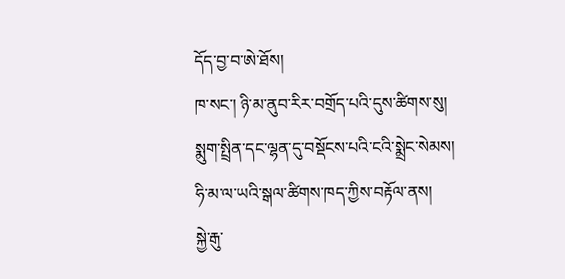དོད་བྱ་བ་ཨེ་ཐོས།
ཁ་སང་། ཉི་མ་ནུབ་རིར་བགྲོད་པའི་དུས་ཚིགས་སུ།
སྨུག་སྤྲིན་དང་ལྷན་དུ་བསྡོངས་པའི་ངའི་སྨྲེང་སེམས།
ཧི་མ་ལ་ཡའི་སྒལ་ཚིགས་ཁད་ཀྱིས་བརྟོལ་ནས།
སྐྱེ་རྒུ་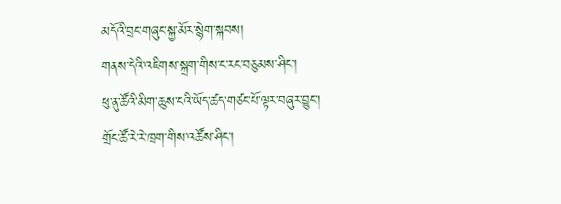མདོའི་བྲང་གཞུང་སྐྱ་མོར་སྙེག་སྐབས།
གནས་དེའི་འཇིགས་སྐྲག་གིས་ང་རང་བཅུམས་ཤིང་།
ཕུ་ནུ་ཚོའི་མིག་ཆུས་ངའི་ཡོད་ཚད་གཙང་པོ་ལྟར་བཞུར་བྱུང་།
གྲོང་ཚོ་རེ་རེ་ཁྲག་གིས་འཚོས་ཤིང་།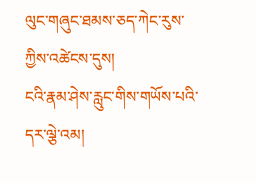ལུང་གཞུང་ཐམས་ཅད་ཀེང་རུས་ཀྱིས་འཚེངས་དུས།
ངའི་རྣམ་ཤེས་རླུང་གིས་གཡོས་པའི་དར་ལྕེ་འམ།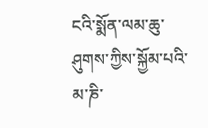ངའི་སྨོན་ལམ་ཆུ་ཤུགས་ཀྱིས་སྐྱོམ་པའི་མ་ཎི་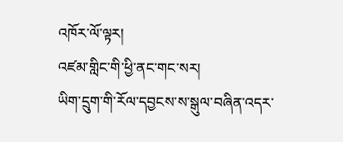འཁོར་ལོ་ལྟར།
འཛམ་གླིང་གི་ཕྱི་ནང་གང་སར།
ཡིག་དྲུག་གི་རོལ་དབྱངས་ས་སྒུལ་བཞིན་འདར་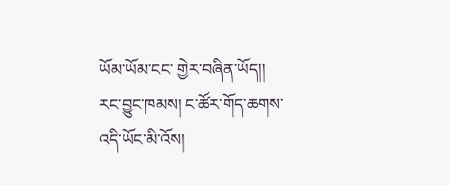ཡོམ་ཡོམ་ངང་ གྱེར་བཞིན་ཡོད།།
རང་བྱུང་ཁམས། ང་ཚོར་གོད་ཆགས་འདི་ཡོང་མི་འོས།